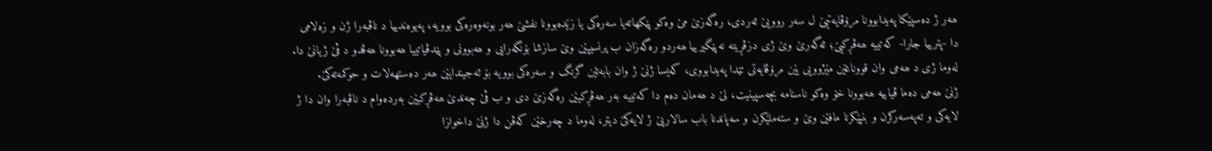ھەر ژ دەسپێکا پەیدابوونا مرۆڤایەتیێ ل سەر روویێ ئەردی، رەگەزێ مێ وەکو پێکھاتەیا سەرەکی یا زێدەبوونا نفشێ ھەر بونەوەرەکی بوویە، پەیوەندییا د ناڤبەرا ژن و زەلامی دا -پترییا جارا- کەتییە ھەڤڕکیێ؛ ئەگەرێ وێ ژی دزڤڕیتە نەپێگیرییا ھەردو رەگەزان ب پرنسیپێن وێ سازشا بۆنگەرایی و ھەبوونی و پێدڤیاتییا ھەبوونا ھەڤدو د ڤێ ژیانێ دا. لەوما ژی د ھەمی وان قووناغێن مێژوویی یێن مرۆڤایەتی تێدا پەیدابووی، کەیسا ژنێ ژ وان بابەتێن گرنگ و سەرەکی بوویە بۆ ئەجیندایێن ھەر دەستھەلات و حوکمەتەکێ.
ژنێ ھەمی دەما ڤیاییە ھەبوونا خۆ وەکو ناسنامە بچەسپینیت، لێ د ھەمان دەم دا کەتییە بەر ھەڤڕکیێن رەگەزێ دی و ب ڤێ چەندێ ھەڤڕکیێن بەردەوام د ناڤبەرا وان دا ژ لایەکی و تەپەسەرکرن و بنپێکرنا مافێن وێ و ستەملێکرن و سەپاندنا باب سالاریێ ژ لایەکێ دیتر، لەوما د چەرخێن کەڤن دا ژنێ داخوازا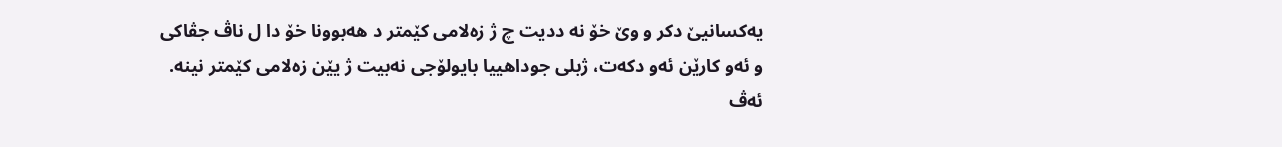یەکسانیێ دکر و وێ خۆ نە ددیت چ ژ زەلامی کێمتر د ھەبوونا خۆ دا ل ناڤ جڤاکی و ئەو کارێن ئەو دکەت، ژبلی جوداھییا بایولۆجی نەبیت ژ یێن زەلامی کێمتر نینە. ئەڤ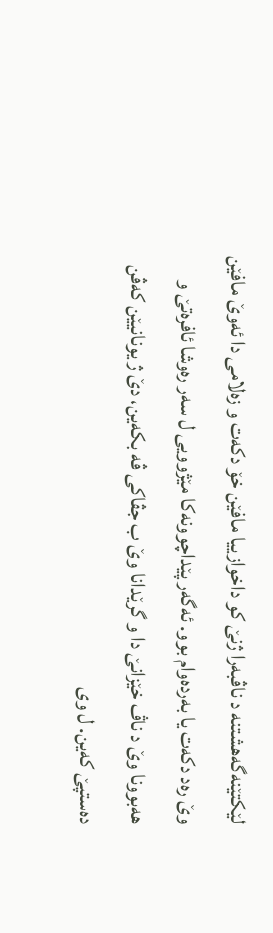لێکتێنەگەھشتنە د ناڤبەرا ژنێ کو داخوازییا مافێن خۆ دکەت و زەلامی دا ئەوێ مافێن وێ رەد دکەت یا بەردەوام بوو. ئەگەر پێداچوونەکا مێژوویی ل سەر رەوشا ئافرەتێ و ھەبوونا وێ د ناڤ خێزانێ دا و گرێدانا وێ ب جڤاکی ڤە بکەین، دێ ژ یونانیێن کەڤن دەستپێ کەین. ل وی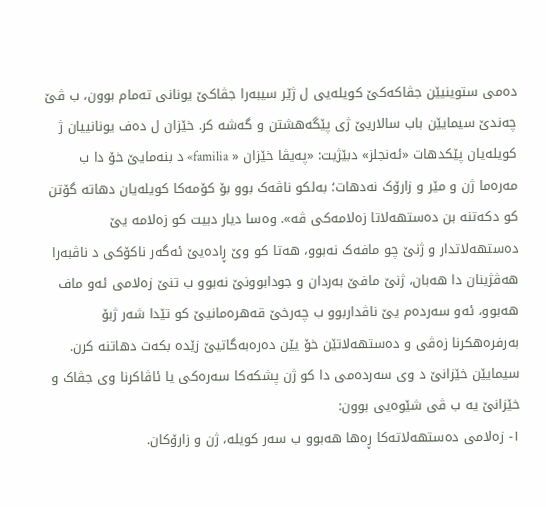دەمی ستوینیێن جڤاکەکێ کویلەیی ل ژێر سیبەرا جڤاکێ یونانی تەمام بوون، ب ڤێ چەندێ سیمایێن باب سالاریێ ژی پێگەھشتن و گەشە کر. خێزان ل دەف یونانییان ژ کویلەیان پێکدھات «ئەنجلز» دبێژیت: «پەیڤا خێزان « familia» د بنەمایێ خۆ دا ب مەرەما ژن و مێر و زارۆک نەدھات؛ بەلکو ناڤەک بوو بۆ کۆمەکا کویلەیان دھاتە گۆتن کو دکەتنە بن دەستھەلاتا زەلامەکی ڤە». وەسا دیار دبیت کو زەلامە یێ دەستھەلاتدار و ژنێ چو مافەک نەبوو، هەتا کو وێ ڕادەیێ ئەگەر ناکۆکی د ناڤبەرا ھەڤژینان دا ھەبان، ژنێ مافێ بەردان و جودابوونێ نەبوو ب تنێ زەلامی ئەو ماف ھەبوو، ئەو سەردەم یێ ناڤداربوو ب چەرخێ قەھرەمانیێ کو تێدا شەر ژبۆ بەرفرەھکرنا زەڤی و دەستھەلاتێن خۆ یێن دەرەبەگاتیێ زێدە بکەت دهاتنە کرن. سیمایێن خێزانێ د وی سەردەمی دا کو ژن پشکەکا سەرەکی یا ئاڤاکرنا وی جڤاک و خێزانێ یە ب ڤی شێوەیی بوون:
١- زەلامی دەستھەلاتەکا ڕەھا ھەبوو ب سەر کویلە، ژن و زارۆکان.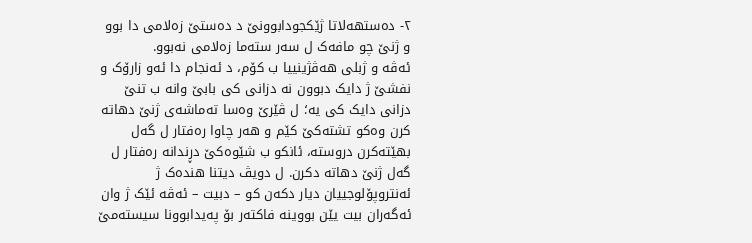٢- دەستھەلاتا ژێکجودابوونێ د دەستێ زەلامی دا بوو و ژنێ چو مافەک ل سەر ستەما زەلامی نەبوو.
ئەڤە و ژبلی ھەڤژینییا ب کۆم، د ئەنجام دا ئەو زارۆک و نفشێ ژ دایک دبوون نە دزانی کی بابێ وانە ب تنێ دزانی دایک کی یە؛ ل ڤێرێ وەسا تەماشەی ژنێ دھاتە کرن وەکو تشتەکێ کێم و ھەر چاوا رەفتار ل گەل بھێتەکرن دروستە، ئانکو ب شێوەکێ دڕندانە رەفتار ل گەل ژنێ دهاتە دکرن. ل دویڤ دیتنا ھندەک ژ ئەنتروپۆلوجییان دیار دکەن کو – دبیت – ئەڤە ئێک ژ وان ئەگەران بیت یێن بووینە فاکتەر بۆ پەیدابوونا سیستەمێ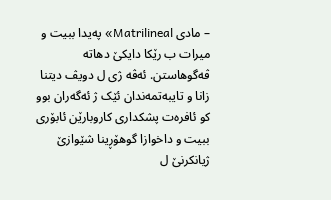– مادی Matrilineal» پەیدا ببیت و میرات ب رێکا دایکێ دھاتە ڤەگوھاستن. ئەڤە ژی ل دویڤ دیتنا زانا و تایبەتمەندان ئێک ژ ئەگەران بوو کو ئافرەت پشکداری کاروبارێن ئابۆری ببیت و داخوازا گوھۆڕینا شێوازێ ژیانکرنێ ل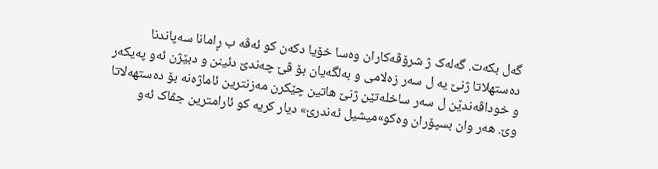گەل بکەت. گەلەک ژ شرۆڤەکاران وەسا خۆیا دکەن کو ئەڤە ب ڕامانا سەپاندنا دەستھلاتا ژنێ یە ل سەر زەلامی و بەلگەیان بۆ ڤێ چەندێ دئینن و دبێژن ئەو پەیکەر و خوداڤەندێن ل سەر ساخلەتێن ژنێ ھاتین چێکرن مەزنترین ئاماژەنە بۆ دەستھەلاتا وێ. ھەر وان بسپۆران وەکو»میشیل ئەندرێ» دیار کریە کو ئارامترین جڤاک ئەو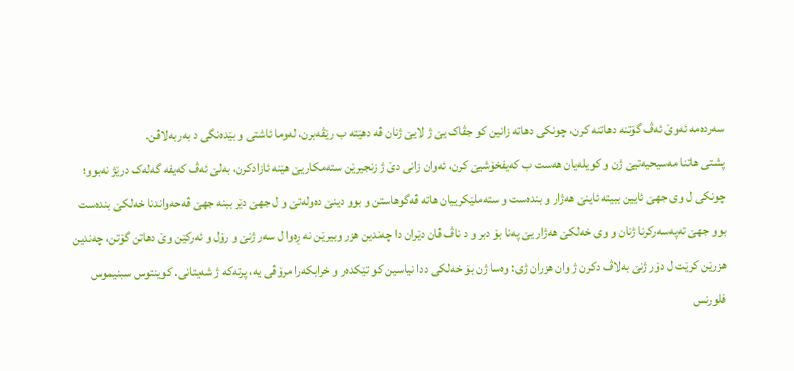سەردەمە ئەوێ ئەڤ گۆتنە دھاتنە کرن، چونکی دهاتە زانین کو جڤاک یێ ژ لایێ ژنان ڤە دھێتە ب رێڤەبرن، لەوما ئاشتی و بێدەنگی د بەربەلاڤن.
پشتی ھاتنا مەسیحیەتیێ ژن و کویلەیان ھەست ب کەیفخۆشیێ کرن، ئەوان زانی دێ ژ زنجیرێن ستەمکاریێ ھێنە ئازادکرن، بەلێ ئەڤ کەیفە گەلەک درێژ نەبوو؛ چونکی ل وی جھێ ئایین ببیتە ئاینێ ھەژار و بندەست و ستەملێکرییان ھاتە ڤەگوھاستن و بوو دینێ دەولەتێ و ل جھێ دێر ببنە جھێ ڤەحەواندنا خەلکێ بندەست بوو جھێ تەپەسەرکرنا ژنان و وی خەلکێ ھەژار یێ پەنا بۆ دبر و د ناڤ ڤان دێران دا چەندین ھزر وبیرێن نە ڕەوا ل سەر ژنێ و رۆل و ئەرکێن وێ دھاتن گۆتن، چەندین ھزرێن کرێت ل دۆر ژنێ بەلاڤ دکرن ژ وان ھزران ژی: وەسا ژن بۆ خەلکی ددا نیاسین کو تێکدەر و خرابکەرا مرۆڤی یە، پرتەکە ژ شەیتانی. کوینتوس سبنیموس فلورنس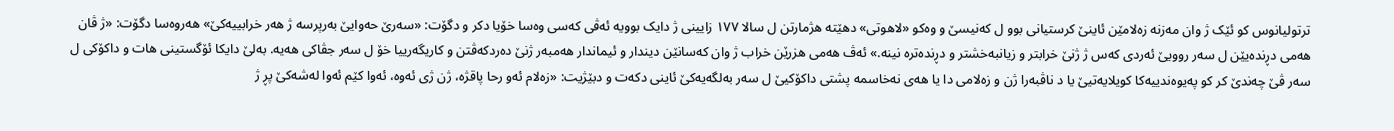ترتولیانوس کو ئێک ژ وان مەزنە زەلامێن ئاینێ کرستیانی بوو ل کەنیسێ و وەکو «لاھوتی» دھێتە ھژمارتن ل سالا ١٧٧ زایینی ژ دایک بوویە ئەڤی کەسی وەسا خۆیا دکر و دگۆت: «سەرێ حەوایێ بەرپرسە ژ ھەر خرابییەکێ» ھەروەسا دگۆت: «ژ ڤان ھەمی دڕندەیێن ل سەر روویێ ئەردی کەس ژ ژنێ خرابتر و زیانبەخشتر و دڕندەترە نینە.» ئەڤ ھەمی ھزرێن خراب ژ وان کەسانێن دیندار و ئیماندار هەمبەر ژنێ دەردکەڤتن و کاریگەرییا خۆ ل سەر جڤاکی ھەیە. بەلێ دایکا ئۆگستینی ھات و داکۆکی ل سەر ڤێ چەندێ کر کو پەیوەندییەکا کویلایەتیێ یا د ناڤبەرا ژن و زەلامی دا یا ھەی نەخاسمە پشتی داکۆکیێ ل سەر بەلگەیەکێ ئاینی دکەت و دبێژیت: «زەلام ئەو رحا پاقژە، ژن ژی ئەوە، ئەوا کێم ئەوا لەشەکێ پڕ ژ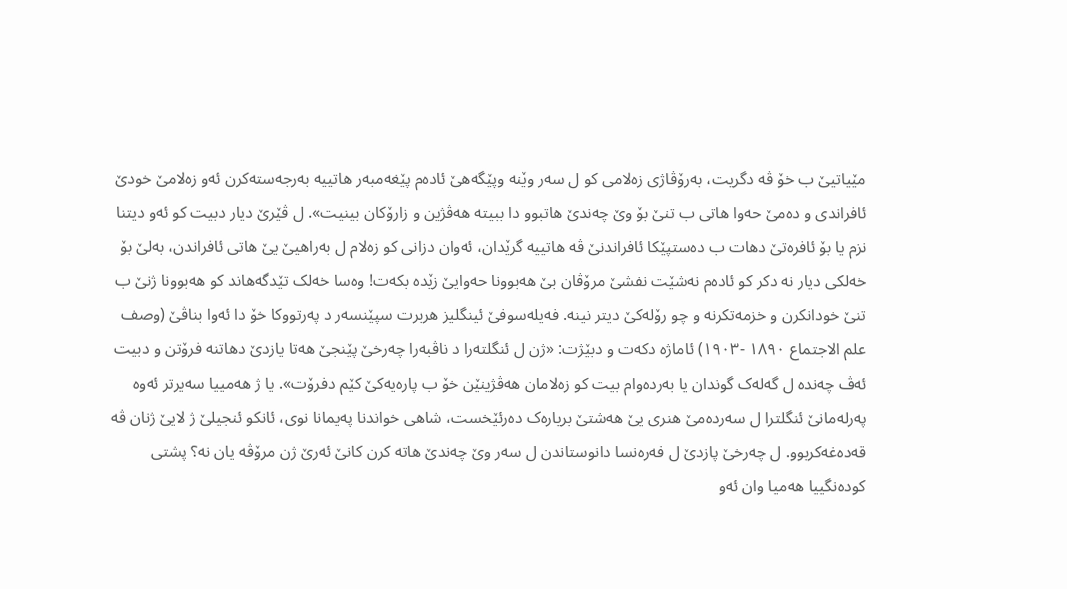مێیاتیێ ب خۆ ڤە دگریت، بەرۆڤاژی زەلامی کو ل سەر وێنە وپێگەھێ ئادەم پێغەمبەر ھاتییە بەرجەستەکرن ئەو زەلامێ خودێ ئافراندی و دەمێ حەوا ھاتی ب تنێ بۆ وێ چەندێ ھاتبوو دا ببیتە ھەڤژین و زارۆکان بینیت». ل ڤێرێ دیار دبیت کو ئەو دیتنا نزم یا بۆ ئافرەتێ دھات ب دەستپێکا ئافراندنێ ڤە هاتییە گرێدان، ئەوان دزانی کو زەلام ل بەراھیێ یێ ھاتی ئافراندن، بەلێ بۆ خەلکی دیار نە دکر کو ئادەم نەشێت نفشێ مرۆڤان بێ ھەبوونا حەوایێ زێدە بکەت! وەسا خەلک تێدگەھاند کو ھەبوونا ژنێ ب تنێ خودانکرن و خزمەتکرنە و چو رۆلەکێ دیتر نینە. فەیلەسوفێ ئینگلیز ھربرت سپێنسەر د پەرتووکا خۆ دا ئەوا بناڤێ (وصف علم الاجتماع ١٨٩٠ -١٩٠٣) ئاماژە دکەت و دبێژت: «ژن ل ئنگلتەرا د ناڤبەرا چەرخێ پێنجێ هەتا یازدێ دھاتنە فرۆتن و دبیت ئەڤ چەندە ل گەلەک گوندان یا بەردەوام بیت کو زەلامان ھەڤژینێن خۆ ب پارەیەکێ کێم دفرۆت». یا ژ ھەمییا سەیرتر ئەوە پەرلەمانێ ئنگلترا ل سەردەمێ ھنری یێ ھەشتێ بریارەک دەرئێخست، شاھی خواندنا پەیمانا نوی، ئانکو ئنجیلێ ژ لایێ ژنان ڤە قەدەغەکربوو. ل چەرخێ پازدێ ل فەرەنسا دانوستاندن ل سەر وێ چەندێ ھاتە کرن کانێ ئەرێ ژن مرۆڤە یان نە؟ پشتی کودەنگییا ھەمیا وان ئەو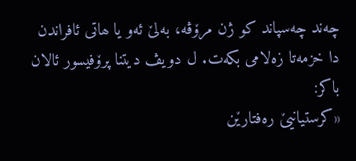چەند چەسپاند کو ژن مرۆڤە، بەلێ ئەو یا ھاتی ئافراندن دا خزمەتا زەلامی بکەت. ل دویڤ دیتنا پرۆفیسور ئالان باکر:
«کرستیانیێ رەفتارێن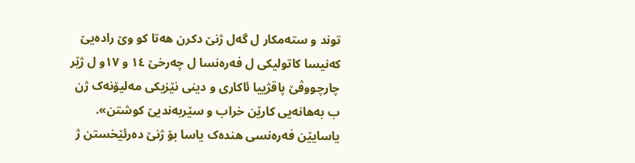توند و ستەمکار ل گەل ژنێ دکرن هەتا کو وێ رادەیێ کەنیسا کاتولیکی ل فەرەنسا ل چەرخێ ١٤ و ١٧و ل ژێر چارچووڤێ پاقژییا ئاکاری و دینی نێزیکی مەلیۆنەک ژن ب بەھانەیی کارێن خراب و سێربەندیێ کوشتن». یاسایێن فەرەنسی ھندەک یاسا بۆ ژنێ دەرئێخستن ژ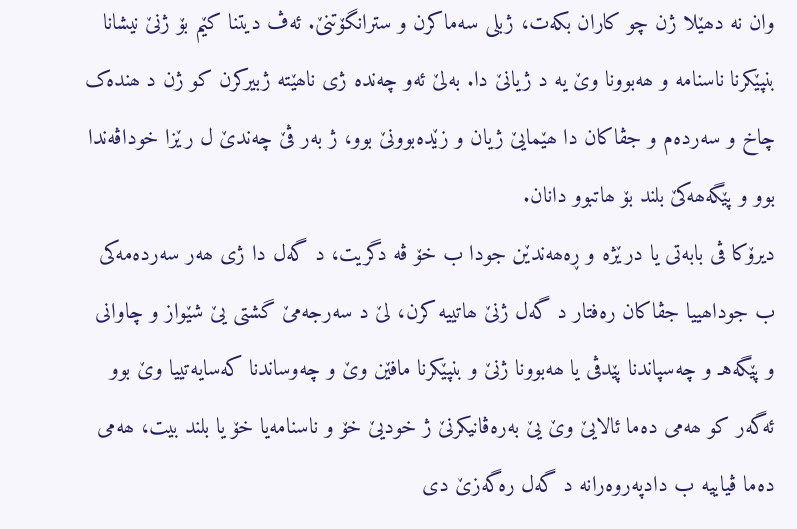وان نە دھێلا ژن چو کاران بکەت، ژبلی سەماکرن و سترانگۆتنێ. ئەڤ دیتنا کێم بۆ ژنێ نیشانا بنپێکرنا ناسنامە و ھەبوونا وێ یە د ژیانێ دا. بەلێ ئەو چەندە ژی ناھێتە ژبیرکرن کو ژن د ھندەک چاخ و سەردەم و جڤاکان دا ھێمایێ ژیان و زێدەبوونێ بوو، ژ بەر ڤێ چەندێ ل رێزا خوداڤەندا بوو و پێگەھەکێ بلند بۆ ھاتبوو دانان.
دیرۆکا ڤی بابەتی یا درێژە و ڕەھەندێن جودا ب خۆ ڤە دگریت، د گەل دا ژی ھەر سەردەمەکی ب جوداھییا جڤاکان رەفتار د گەل ژنێ ھاتییە کرن، لێ د سەرجەمێ گشتی یێ شێواز و چاوانی و پێگەهـ و چەسپاندنا پێدڤی یا ھەبوونا ژنێ و بنپێکرنا مافێن وێ و چەوساندنا کەسایەتییا وێ بوو ئەگەر کو ھەمی دەما ئالایێ وێ یێ بەرەڤانیکرنێ ژ خودیێ خۆ و ناسنامەیا خۆ یا بلند بیت، ھەمی دەما ڤیاییە ب دادپەروەرانە د گەل رەگەزێ دی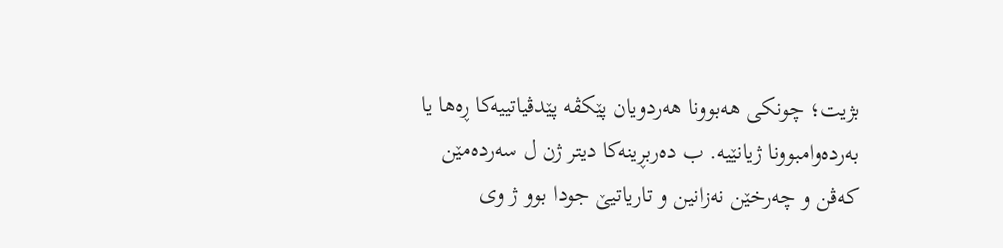بژیت؛ چونکی ھەبوونا ھەردویان پێکڤە پێدڤیاتییەکا ڕەھا یا بەردەوامبوونا ژیانێیە. ب دەربڕینەکا دیتر ژن ل سەردەمێن کەڤن و چەرخێن نەزانین و تاریاتیێ جودا بوو ژ وی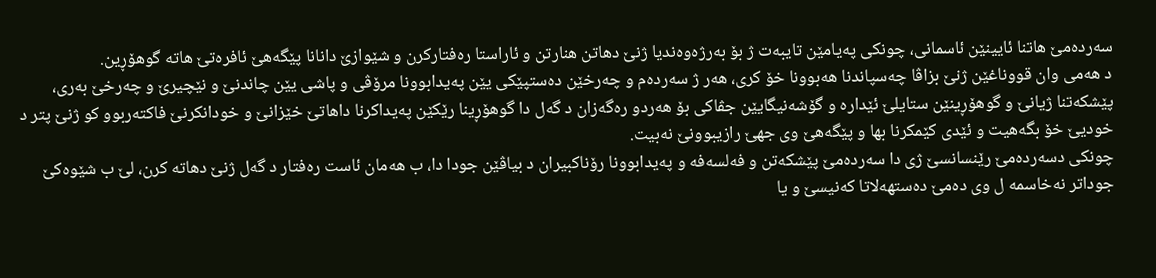سەردەمێ ھاتنا ئایینێن ئاسمانی، چونکی پەیامێن تایبەت ژ بۆ بەرژەوەندیا ژنێ دھاتن ھنارتن و ئاراستا رەفتارکرن و شێوازێ دانانا پێگەھێ ئافرەتێ ھاتە گوھۆڕین.
د ھەمی وان قووناغێن ژنێ بزاڤا چەسپاندنا ھەبوونا خۆ کری، ھەر ژ سەردەم و چەرخێن دەستپێکی یێن پەیدابوونا مرۆڤی و پاشی یێن چاندنێ و نێچیرێ و چەرخێ بەری، پێشکەتنا ژیانێ و گوھۆڕینێن ستایلێ ئێدارە و گۆشەنیگایێن جڤاکی بۆ ھەردو رەگەزان د گەل دا گوھۆڕینا رێکێن پەیداکرنا داھاتێ خێزانێ و خودانکرنێ فاکتەربوو کو ژنێ پتر د خودیێ خۆ بگەھیت و ئێدی کێمکرنا بھا و پێگەھێ وی جھێ رازیبوونێ نەبیت.
چونکی دسەردەمێ رێنسانسێ ژی دا سەردەمێ پێشکەتن و فەلسەفە و پەیدابوونا رۆناکبیران د بیاڤێن جودا دا، ب ھەمان ئاست رەفتار د گەل ژنێ دھاتە کرن، لێ ب شێوەکێ جوداتر نەخاسمە ل وی دەمێ دەستھەلاتا کەنیسێ و یا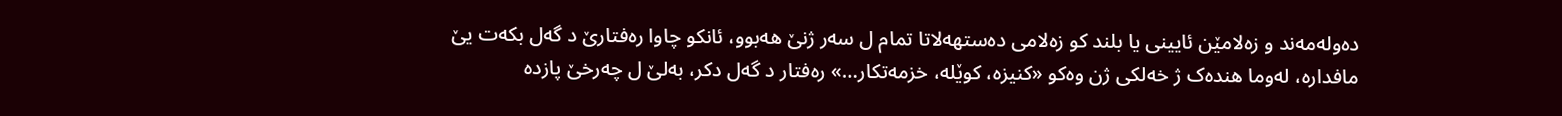دەولەمەند و زەلامێن ئایینی یا بلند کو زەلامی دەستھەلاتا تمام ل سەر ژنێ ھەبوو، ئانکو چاوا رەفتارێ د گەل بکەت یێ مافدارە، لەوما ھندەک ژ خەلکی ژن وەکو «کنیزە، کوێلە، خزمەتکار…» رەفتار د گەل دکر، بەلێ ل چەرخێ پازدە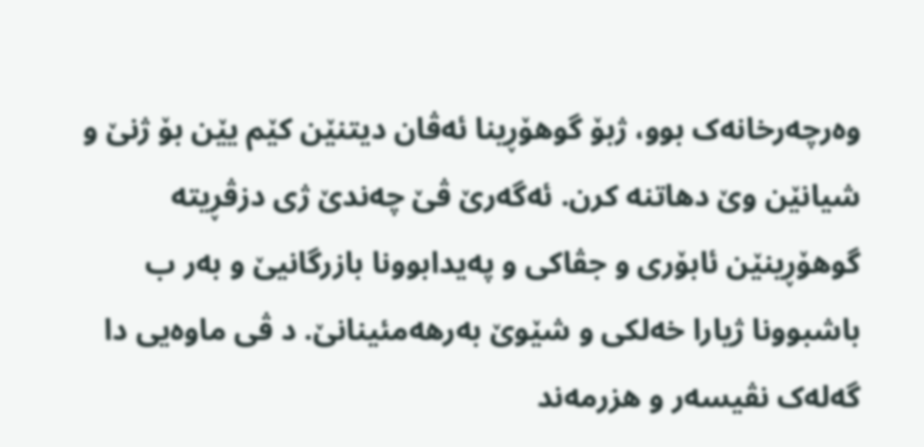وەرچەرخانەک بوو، ژبۆ گوھۆڕینا ئەڤان دیتنێن کێم یێن بۆ ژنێ و شیانێن وێ دھاتنە کرن. ئەگەرێ ڤێ چەندێ ژی دزڤڕیتە گوھۆڕینێن ئابۆری و جڤاکی و پەیدابوونا بازرگانیێ و بەر ب باشبوونا ژیارا خەلکی و شێوێ بەرھەمئینانێ. د ڤی ماوەیی دا گەلەک نڤیسەر و ھزرمەند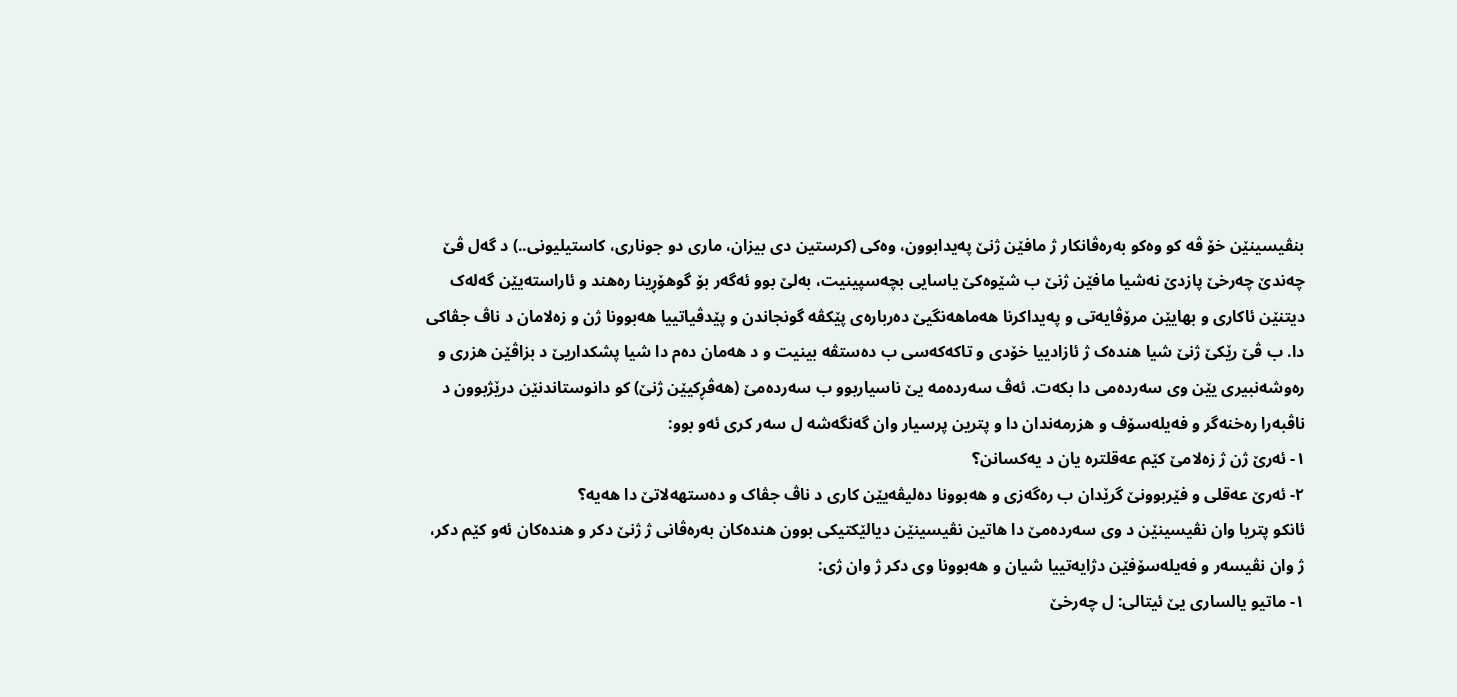بنڤیسینێن خۆ ڤە کو وەکو بەرەڤانکار ژ مافێن ژنێ پەیدابوون، وەکی (کرستین دی بیزان، ماری دو جوناری، کاستیلیونی..) د گەل ڤێ چەندێ چەرخێ پازدێ نەشیا مافێن ژنێ ب شێوەکێ یاسایی بچەسپینیت، بەلێ بوو ئەگەر بۆ گوھۆڕینا رەھند و ئاراستەیێن گەلەک دیتنێن ئاکاری و بھایێن مرۆڤایەتی و پەیداکرنا ھەماھەنگیێ دەربارەی پێکڤە گونجاندن و پێدڤیاتییا ھەبوونا ژن و زەلامان د ناڤ جڤاکی دا. ب ڤێ رێکێ ژنێ شیا ھندەک ژ ئازادییا خۆدی و تاکەکەسی ب دەستڤە بینیت و د ھەمان دەم دا شیا پشکداریێ د بزاڤێن ھزری و رەوشەنبیری یێن وی سەردەمی دا بکەت. ئەڤ سەردەمە یێ ناسیاربوو ب سەردەمێ (ھەڤڕکیێن ژنێ) کو دانوستاندنێن درێژبوون د ناڤبەرا رەخنەگر و فەیلەسۆف و ھزرمەندان دا و پترین پرسیار وان گەنگەشە ل سەر کری ئەو بوو:
١- ئەرێ ژن ژ زەلامێ کێم عەقلترە یان د یەکسانن؟
٢- ئەرێ عەقلی و فێربوونێ گرێدان ب رەگەزی و ھەبوونا دەلیڤەیێن کاری د ناڤ جڤاک و دەستھەلاتێ دا ھەیە؟
ئانکو پتریا وان نڤیسینێن د وی سەردەمێ دا ھاتین نڤیسینێن دیالێکتیکی بوون ھندەکان بەرەڤانی ژ ژنێ دکر و ھندەکان ئەو کێم دکر، ژ وان نڤیسەر و فەیلەسۆفێن دژایەتییا شیان و ھەبوونا وی دکر ژ وان ژی:
١- ماتیو یالساری یێ ئیتالی: ل چەرخێ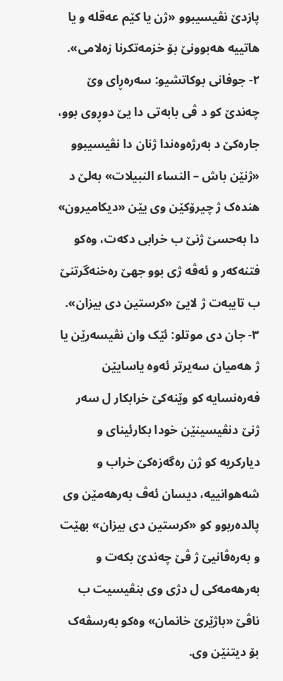پازدێ نڤیسیبوو «ژن یا کێم عەقلە و یا ھاتییە ھەبوونێ بۆ خزمەتکرنا زەلامی».
٢- جوفانی بوکاتشیو: سەرەڕای وێ چەندێ کو د ڤی بابەتی دا یێ دوڕوی بوو، جارەکێ د بەرژەوەندا ژنان دا نڤیسیبوو «ژنێن باش – النساء النبیلات» بەلێ د ھندەک ژ چیرۆکێن وی یێن «دیکامیرون» دا بەحسێ ژنێ ب خرابی دکەت، وەکو فتنەکەر و ئەڤە ژی بوو جھێ رەخنەگرتنێ ب تایبەت ژ لایێ «کرستین دی بیزان».
٣- جان دی موتلو: ئێک وان نڤیسەرێن یا ژ ھەمیان سەیرتر ئەوە یاسایێن فەرەنسایە کو وێنەکێ خرابکار ل سەر ژنێ دنڤیسینێن خودا بکارئینای و دیارکریە کو ژن رەگەزەکێ خراب و شەھوانییە، دیسان ئەڤ بەرھەمێن وی پالدەربوو کو «کرستین دی بیزان» بھێت و بەرەڤانیێ ژ ڤێ چەندێ بکەت و بەرھەمەکی ل دژی وی بنڤیسیت ب ناڤێ «باژێرێ خانمان» وەکو بەرسڤەک بۆ دیتنێن وی.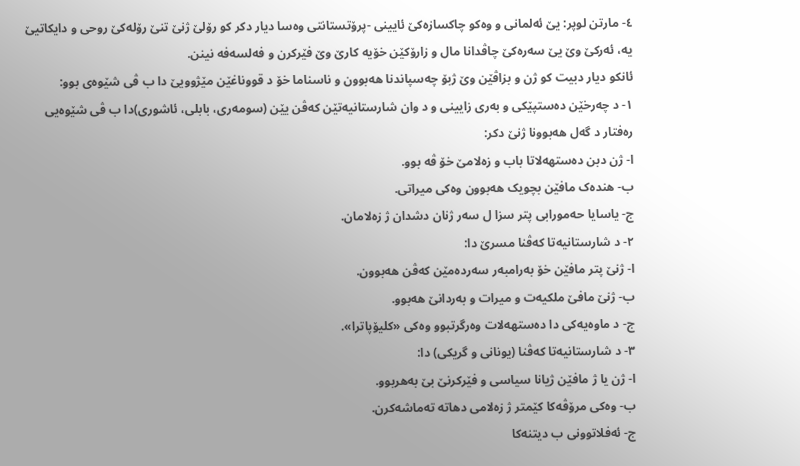٤- مارتن لوپر: یێ ئەلمانی و وەکو چاکسازەکێ ئایینی -پرۆتستانتی وەسا دیار دکر کو رۆلێ ژنێ تنێ رۆلەکێ روحی و دایکاتیێ یە، ئەرکێ وێ یێ سەرەکێ چاڤدانا مال و زارۆکێن خۆیە کارێ وێ فێرکرن و فەلسەفە نینن.
ئانکو دیار دبیت کو ژن و بزاڤێن وێ ژبۆ چەسپاندنا ھەبوون و ناسناما خۆ د قووناغێن مێژوویێ دا ب ڤی شێوەی بوو:
١- د چەرخێن دەستپێکی و بەری زایینی و د وان شارستانیەتێن کەڤن یێن (سومەری، بابلی، ئاشوری)دا ب ڤی شێوەیی رەفتار د گەل ھەبوونا ژنێ دکر:
ا- ژن دبن دەستھەلاتا باب و زەلامێ خۆ ڤە بوو.
ب- ھندەک مافێن بچویک ھەبوون وەکی میراتی.
ج- یاسایا حەمورابی پتر سزا ل سەر ژنان دشدان ژ زەلامان.
٢- د شارستانیەتا کەڤنا مسرێ دا:
ا- ژنێ پتر مافێن خۆ بەرامبەر سەردەمێن کەڤن ھەبوون.
ب- ژنێ مافێ ملکیەت و میرات و بەردانێ ھەبوو.
ج- د ماوەیەکی دا دەستھەلات وەرگرتبوو وەکی «کلیۆپاترا».
٣- د شارستانیەتا کەڤنا (یونانی و گریکی) دا:
ا- ژن یا ژ مافێن ژیانا سیاسی و فێرکرنێ بێ بەھربوو.
ب- وەکی مرۆڤەکا کێمتر ژ زەلامی دھاتە تەماشەکرن.
ج- ئەفلاتوونی ب دیتنەکا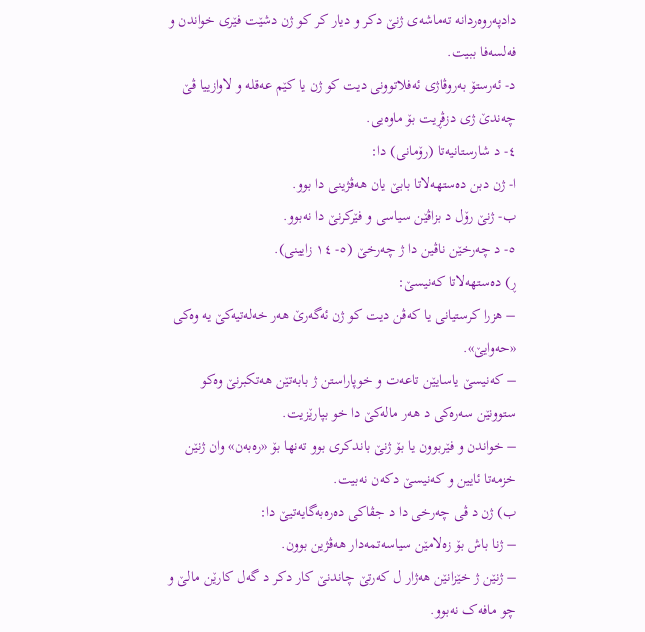دادپەروەردانە تەماشەی ژنێ دکر و دیار کر کو ژن دشێت فێری خواندن و فەلسەفا ببیت.
د- ئەرستۆ بەروڤاژی ئەفلاتوونی دیت کو ژن یا کێم عەقلە و لاوازییا ڤێ چەندێ ژی دزڤڕیت بۆ ماوەیی.
٤- د شارستانیەتا (رۆمانی) دا:
ا- ژن دبن دەستھەلاتا بابێ یان ھەڤژینی دا بوو.
ب- ژنێ رۆل د بزاڤێن سیاسی و فێرکرنێ دا نەبوو.
٥- د چەرخێن ناڤین دا ژ چەرخێ (٥- ١٤ زایینی).
ڕ) دەستھەلاتا کەنیسێ:
– ھزرا کرستیانی یا کەڤن دیت کو ژن ئەگەرێ ھەر خەلەتیەکێ یە وەکی «حەوایێ».
– کەنیسێ یاسایێن تاعەت و خوپاراستن ژ بابەتێن ھەتکبرنێ وەکو ستوونێن سەرەکی د ھەر مالەکێ دا خو بپارێزیت.
– خواندن و فێربوون یا بۆ ژنێ باندکری بوو تەنھا بۆ «رەبەن» وان ژنێن خزمەتا ئایین و کەنیسێ دکەن نەبیت.
ب) ژن د ڤی چەرخی دا د جڤاکی دەرەبەگایەتیێ دا:
– ژنا باش بۆ زەلامێن سیاسەتمەدار ھەڤژین بوون.
– ژنێن ژ خێزانێن ھەژار ل کەرتێ چاندنێ کار دکر د گەل کارێن مالێ و چو مافەک نەبوو.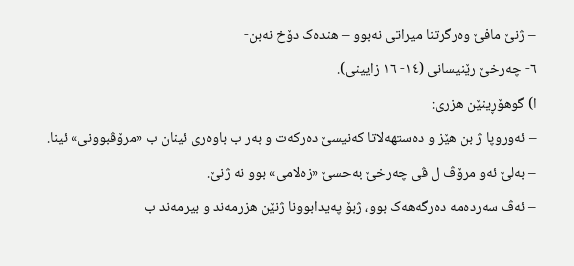– ژنێ مافێ وەرگرتنا میراتی نەبوو – ھندەک دۆخ نەبن-
٦- چەرخێ رێنیسانی (١٤- ١٦ زایینی).
ا) گوھۆڕینێن ھزری:
– ئەوروپا ژ بن ھێز و دەستھەلاتا کەنیسێ دەرکەت و بەر ب باوەری ئینان ب «مرۆڤبوونی» ئینا.
– بەلێ ئەو مرۆڤ ل ڤی چەرخێ بەحسێ «زەلامی» بوو نە ژنێ.
– ئەڤ سەردەمە دەرگەھەک بوو، ژبۆ پەیدابوونا ژنێن ھزرمەند و بیرمەند ب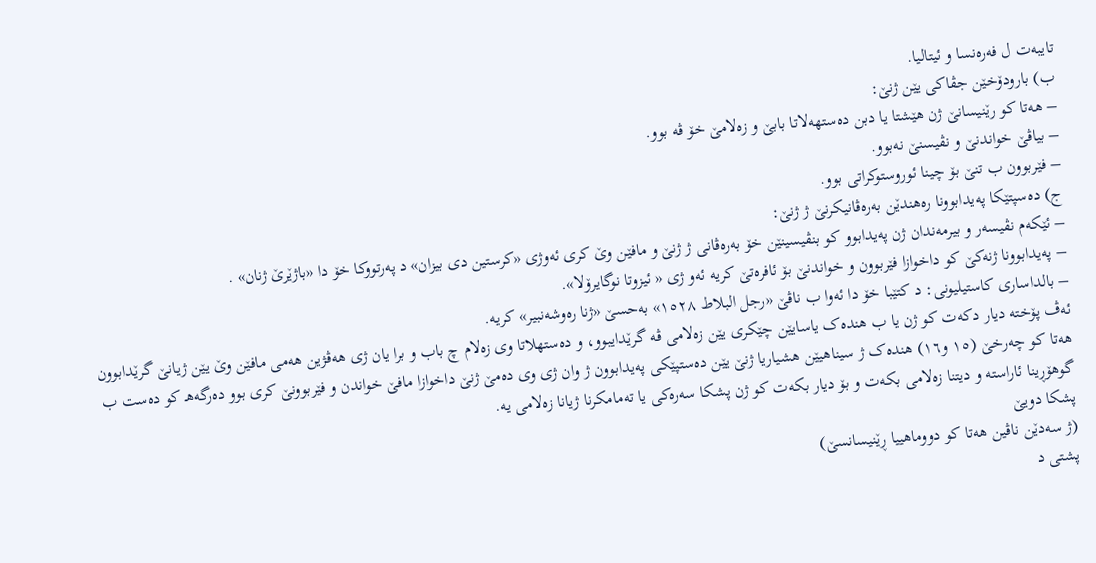تایبەت ل فەرەنسا و ئیتالیا.
ب) بارودۆخێن جڤاکی یێن ژنێ:
– هەتا کو رێنیسانێ ژن ھێشتا یا دبن دەستھەلاتا بابێ و زەلامێ خۆ ڤە بوو.
– بیاڤێ خواندنێ و نڤیسنێ نەبوو.
– فێربوون ب تنێ بۆ چینا ئوروستوکراتی بوو.
ج) دەسپتێکا پەیدابوونا رەھندێن بەرەڤانیکرنێ ژ ژنێ:
– ئێکەم نڤیسەر و بیرمەندان ژن پەیدابوو کو بنڤیسینێن خۆ بەرەڤانی ژ ژنێ و مافێن وێ کری ئەوژی «کرستین دی بیزان» د پەرتووکا خۆ دا «باژێرێ ژنان» .
– پەیدابوونا ژنەکێ کو داخوازا فێربوون و خواندنێ بۆ ئافرەتێ کریە ئەو ژی « ئیزوتا نوگایرۆلا».
– بالداساری کاستیلیونی: د کتێبا خۆ دا ئەوا ب ناڤێ «رجل البلاط ١٥٢٨» بەحسێ «ژنا رەوشەنبیر» کریە.
ئەڤ پۆختە دیار دکەت کو ژن یا ب ھندەک یاسایێن چێکری یێن زەلامی ڤە گرێدایبوو، و دەستھلاتا وی زەلام چ باب و برا یان ژی ھەڤژین ھەمی مافێن وێ یێن ژیانێ گرێدابوون هەتا کو چەرخێ (١٥ و١٦) ھندەک ژ سیناھیێن ھشیاریا ژنێ یێن دەستپێکی پەیدابوون ژ وان ژی وی دەمێ ژنێ داخوازا مافێ خواندن و فێربوونێ کری بوو دەرگەهـ کو دەست ب گوھۆڕینا ئاراستە و دیتنا زەلامی بکەت و بۆ دیار بکەت کو ژن پشکا سەرەکی یا تەمامکرنا ژیانا زەلامی یە.
پشكا دویێ
(ژ سەدێن ناڤین هەتا كو دووماهییا ڕێنیسانسێ)
پشتی د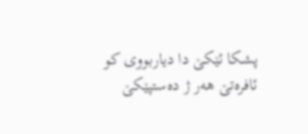پشکا ئێكێ دا دیاربووی كو ئافرەتێ هەر ژ دەستپێكێ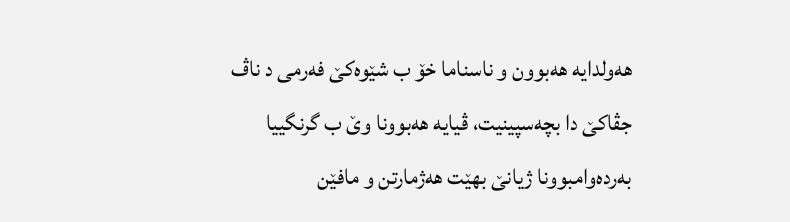هەولدایە هەبوون و ناسناما خۆ ب شێوەكێ فەرمی د ناڤ جڤاكێ دا بچەسپینیت، ڤیایە هەبوونا وێ ب گرنگییا بەردەوامبوونا ژیانێ بهێت هەژمارتن و مافێن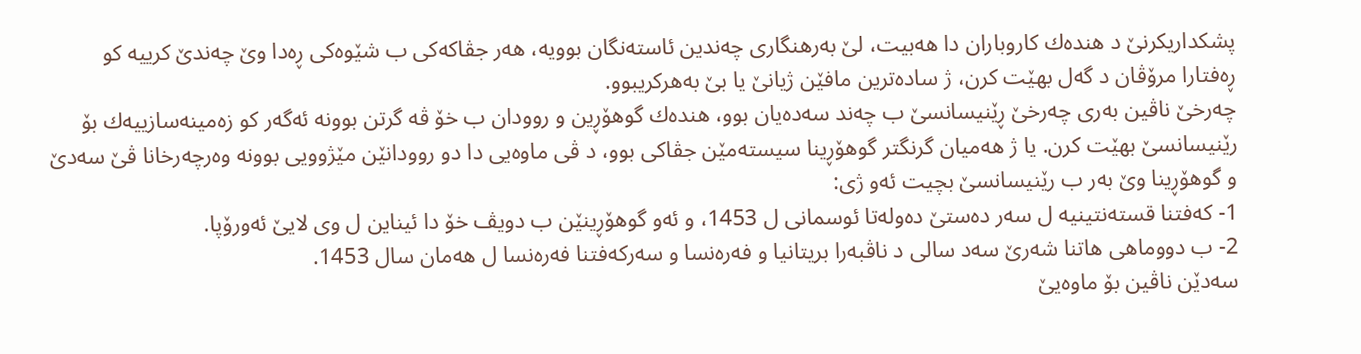پشکداریكرنێ د هندەك كاروباران دا هەبیت، لێ بەرهنگاری چەندین ئاستەنگان بوویە، هەر جڤاكەكی ب شێوەكی ڕەدا وێ چەندێ كرییە كو ڕەفتارا مرۆڤان د گەل بهێت كرن، ژ سادەترین مافێن ژیانێ یا بێ بەهركریبوو.
چەرخێ ناڤین بەری چەرخێ ڕێنیسانسێ ب چەند سەدەیان بوو، هندەك گوهۆڕین و روودان ب خۆ ڤە گرتن بوونە ئەگەر كو زەمینەسازییەك بۆ رێنیسانسێ بهێت كرن. یا ژ هەمیان گرنگتر گوهۆڕینا سیستەمێن جڤاكی بوو، د ڤی ماوەیی دا دو روودانێن مێژوویی بوونە وەرچەرخانا ڤێ سەدێ و گوهۆڕینا وێ بەر ب رێنیسانسێ بچیت ئەو ژی:
1- كەفتنا قستەنتینیە ل سەر دەستێ دەولەتا ئوسمانی ل 1453، و ئەو گوهۆڕینێن ب دویڤ خۆ دا ئیناین ل وی لایێ ئەورۆپا.
2- ب دووماهی هاتنا شەرێ سەد سالی د ناڤبەرا بریتانیا و فەرەنسا و سەركەفتنا فەرەنسا ل هەمان سال 1453.
سەدێن ناڤین بۆ ماوەیێ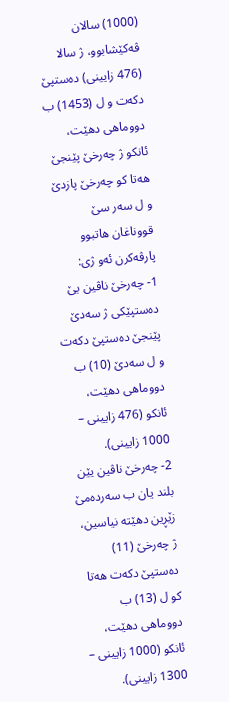(1000) سالان ڤەكێشابوو، ژ سالا (476 زایینی) دەستپێ دكەت و ل (1453) ب دووماهی دهێت، ئانكو ژ چەرخێ پێنجێ هەتا كو چەرخێ پازدێ و ل سەر سێ قووناغان هاتبوو پارڤەكرن ئەو ژی:
1- چەرخێ ناڤین یێ دەستپێكی ژ سەدێ پێنجێ دەستپێ دكەت و ل سەدێ (10) ب دووماهی دهێت، ئانكو (476 زایینی – 1000 زایینی).
2- چەرخێ ناڤین یێن بلند یان ب سەردەمێ زێڕین دهێتە نیاسین، ژ چەرخێ (11) دەستپێ دكەت هەتا كو ل (13) ب دووماهی دهێت، ئانكو (1000 زایینی – 1300 زایینی).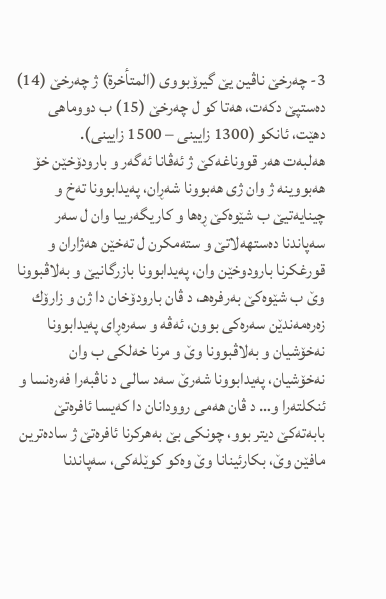3- چەرخێ ناڤین یێ گیرۆبووی (المتأخرة) ژ چەرخێ (14) دەستپێ دكەت، هەتا كو ل چەرخێ (15) ب دووماهی دهێت، ئانكو (1300 زایینی – 1500 زایینی).
هەلبەت هەر قووناغەكێ ژ ئەڤانا ئەگەر و بارودۆخێن خۆ هەبووینە ژ وان ژی هەبوونا شەڕان، پەیدابوونا تەخ و چینایەتیێ ب شێوەكێ ڕەها و كاریگەرییا وان ل سەر سەپاندنا دەستهەلاتێ و ستەمكرن ل تەخێن هەژاران و قورغكرنا بارودوخێن وان، پەیدابوونا بازرگانیێ و بەلاڤبوونا وێ ب شێوەكێ بەرفرەهـ، د ڤان بارودۆخان دا ژن و زارۆك زەرەمەندێن سەرەكی بوون، ئەڤە و سەرەڕای پەیدابوونا نەخۆشیان و بەلاڤبوونا وێ و مرنا خەلكی ب وان نەخۆشیان، پەیدابوونا شەرێ سەد سالی د ناڤبەرا فەرەنسا و ئنكلتەرا و… د ڤان هەمی روودانان دا كەیسا ئافرەتێ بابەتەكێ دیتر بوو، چونكی بێ بەهركرنا ئافرەتێ ژ سادەترین مافێن وێ، بكارئینانا وێ وەكو كوێلەكی، سەپاندنا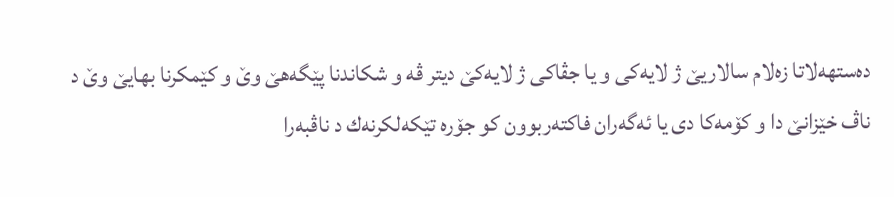دەستهەلاتا زەلام سالاریێ ژ لایەكی و یا جڤاكی ژ لایەكێ دیتر ڤە و شكاندنا پێگەهێ وێ و كێمكرنا بهایێ وێ د ناڤ خێزانێ دا و كۆمەكا دی یا ئەگەران فاكتەربوون كو جۆرە تێكەلكرنەك د ناڤبەرا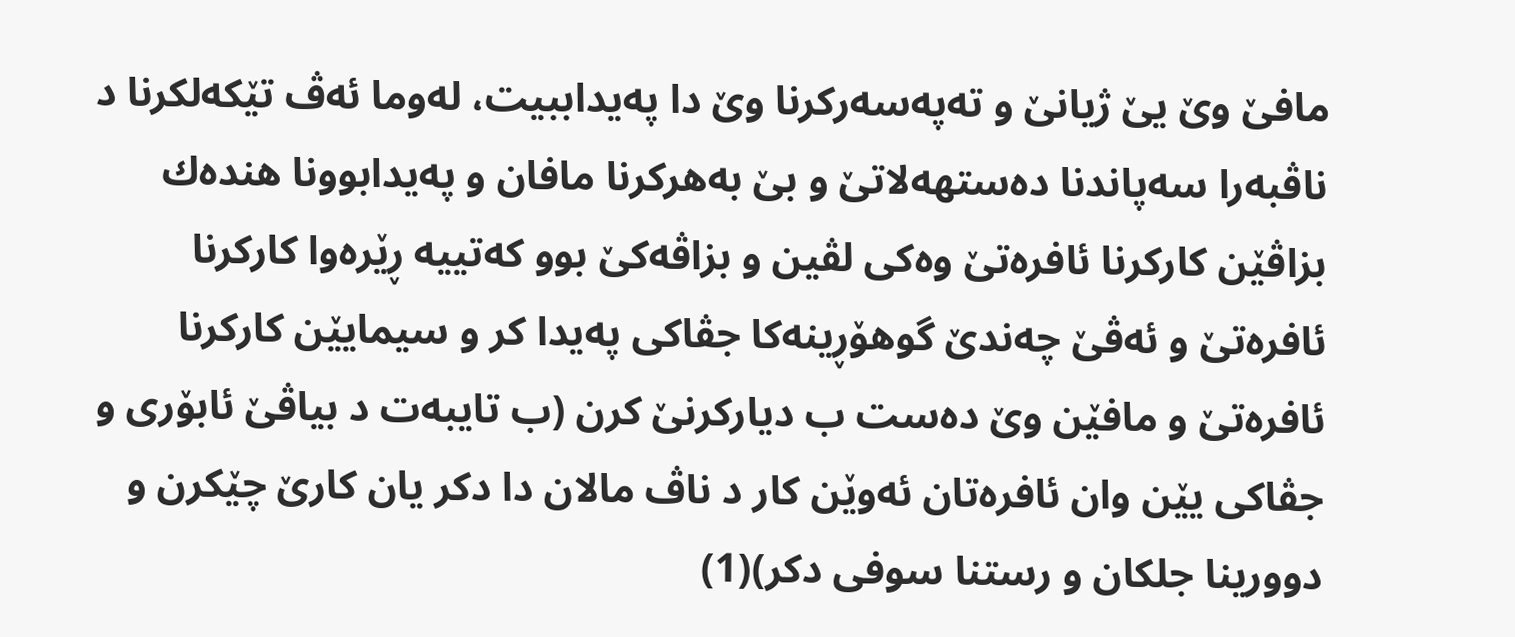مافێ وێ یێ ژیانێ و تەپەسەركرنا وێ دا پەیداببیت، لەوما ئەڤ تێكەلكرنا د ناڤبەرا سەپاندنا دەستهەلاتێ و بێ بەهركرنا مافان و پەیدابوونا هندەك بزاڤێن كاركرنا ئافرەتێ وەكی لڤین و بزاڤەكێ بوو كەتییە ڕێرەوا كاركرنا ئافرەتێ و ئەڤێ چەندێ گوهۆڕینەكا جڤاكی پەیدا كر و سیمایێن كاركرنا ئافرەتێ و مافێن وێ دەست ب دیاركرنێ كرن (ب تایبەت د بیاڤێ ئابۆری و جڤاكی یێن وان ئافرەتان ئەوێن كار د ناڤ مالان دا دكر یان كارێ چێكرن و دوورینا جلكان و رستنا سوفی دكر)(1)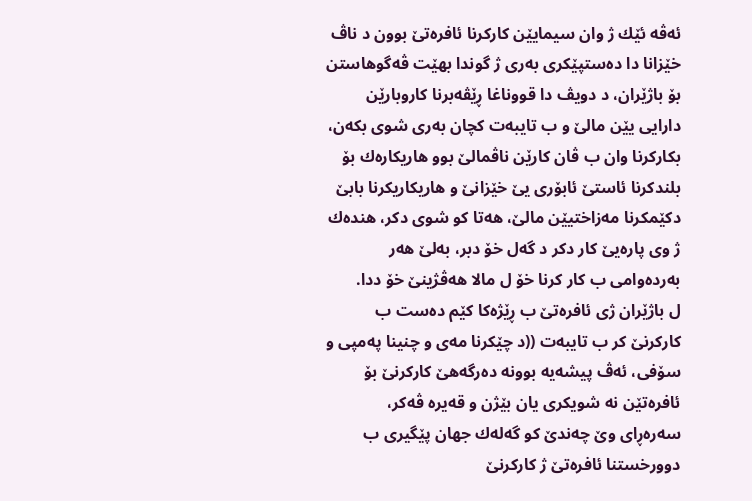ئەڤە ئێك ژ وان سیمایێن كاركرنا ئافرەتێ بوون د ناڤ خێزانا دا دەستپێكری بەری ژ گوندا بهێت ڤەگوهاستن بۆ باژێران، د دویڤ دا قووناغا ڕێڤەبرنا كاروبارێن دارایی یێن مالێ و ب تایبەت كچان بەری شوی بكەن، بكاركرنا وان ب ڤان كارێن ناڤمالێ بوو هاریكارەك بۆ بلندكرنا ئاستێ ئابۆری یێ خێزانێ و هاریكاریكرنا بابێ دكێمكرنا مەزاختیێن مالێ، هەتا كو شوی دكر، هندەك ژ وی پارەیێ كار دكر د گەل خۆ دبر، بەلێ هەر بەردەوامی ب كار كرنا خۆ ل مالا هەڤژینێ خۆ ددا.
ل باژێران ژی ئافرەتێ ب ڕێژەكا كێم دەست ب كاركرنێ كر ب تایبەت ((د چێكرنا مەی و چنینا پەمپی و سۆفی، ئەڤ پیشەیە بوونە دەرگەهێ كاركرنێ بۆ ئافرەتێن نە شویكری یان بێژن و قەیرە ڤەكر، سەرەڕای وێ چەندێ كو گەلەك جهان پێگیری ب دوورخستنا ئافرەتێ ژ كاركرنێ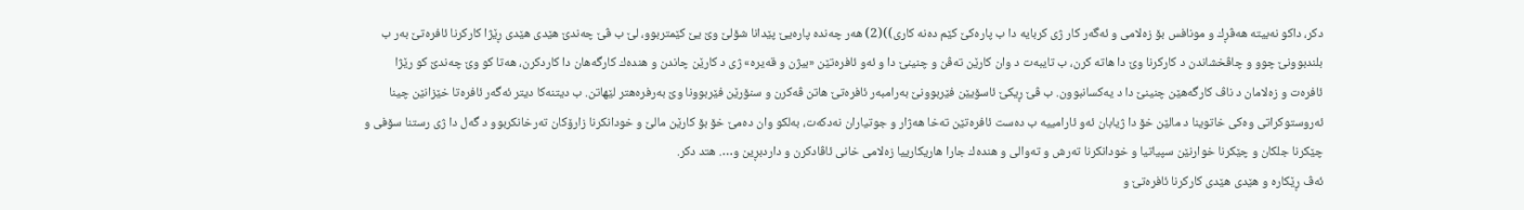دكر، داكو نەبیتە هەڤڕك و مونافس بۆ زەلامی و ئەگەر كار ژی كربایە دا ب پارەكێ كێم دەنە كاری))(2) هەر چەندە پارەیێ پێدانا شۆلێ وێ یێ كێمتربوو، لێ ب ڤێ چەندێ هێدی هێدی ڕێژا كاركرنا ئافرەتێ بەر ب بلندبوونێ چوو و چاڤخشاندن د كاركرنا وێ دا هاتە كرن، ب تایبەت د وان كارێن تەڤن و چنینێ دا و ئەو ئافرەتێن «بیژن و قەیرە» ژی د كارێن چاندن و هندەك كارگەهان دا كاردكرن، هەتا كو وێ چەندێ كو رێژا ئافرەت و زەلامان د ناڤ كارگەهێن چنینێ دا د یەكسانبوون. ب ڤێ ڕیكێ ئاسۆیێن فێربوونێ بەرامبەر ئافرەتێ هاتن ڤەكرن و سنۆرێن فێربوونا وێ بەرفرەهتر لێهاتن. ب دیتنەكا دیتر ئەگەر ئافرەتا خێزانێن چینا ئەروستوكراتی وەكی خاتوینا د مالێن خۆ دا ژیابان ئەو ئارامییە ب دەست ئافرەتێن تەخا هەژار و جوتیاران نەدكەت، بەلكو وان دەمێ خۆ بۆ كارێن مالێ و خودانكرنا زارۆكان تەرخانكربوو د گەل دا ژی رستنا سۆفی و چێكرنا جلکان و چێكرنا خوارنێن سپیاتیا و خودانكرنا تەرش و تەوالی و هندەك جارا هاریكارییا زەلامی خانی ئاڤادكرن و داردبڕین و…. هتد دكر.
ئەڤ ڕێكارە و هێدی هێدی كاركرنا ئافرەتێ و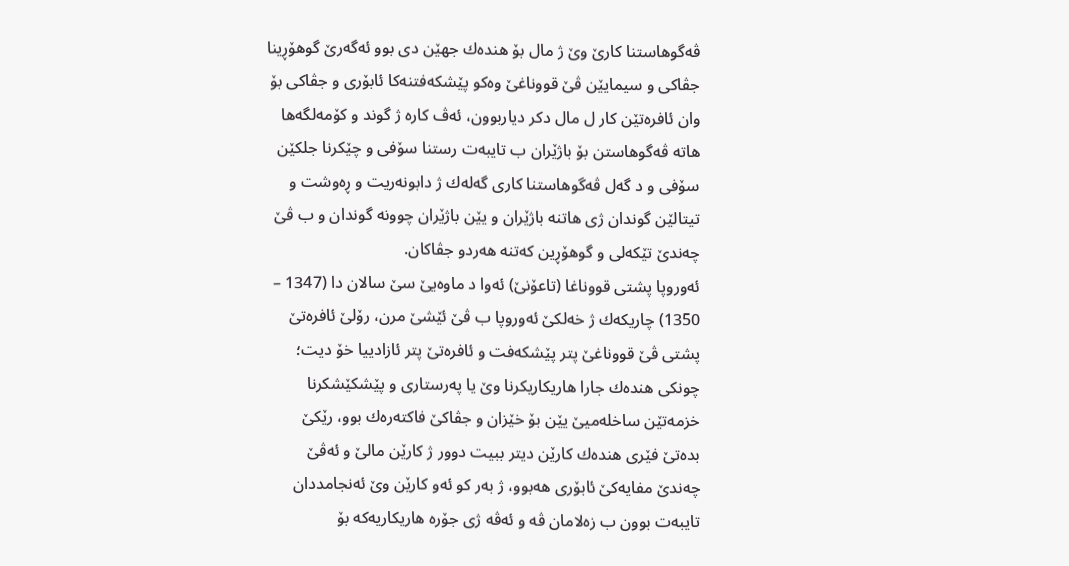ڤەگوهاستنا كارێ وێ ژ مال بۆ هندەك جهێن دی بوو ئەگەرێ گوهۆڕینا جڤاكی و سیمایێن ڤێ قووناغێ وەكو پێشكەفتنەكا ئابۆری و جڤاكی بۆ وان ئافرەتێن كار ل مال دكر دیاربوون، ئەڤ كارە ژ گوند و كۆمەلگەها هاتە ڤەگوهاستن بۆ باژێران ب تایبەت رستنا سۆفی و چێكرنا جلكێن سۆفی و د گەل ڤەگوهاستنا كاری گەلەك ژ دابونەریت و ڕەوشت و تیتالێن گوندان ژی هاتنە باژێران و یێن باژێران چوونە گوندان و ب ڤێ چەندێ تێکەلی و گوهۆڕین كەتنە هەردو جڤاكان.
ئەوروپا پشتی قووناغا (تاعۆنێ) ئەوا د ماوەیێ سێ سالان دا (1347 – 1350) چاریكەك ژ خەلكێ ئەوروپا ب ڤێ ئێشێ مرن، رۆلێ ئافرەتێ پشتی ڤێ قووناغێ پتر پێشكەفت و ئافرەتێ پتر ئازادییا خۆ دیت؛ چونكی هندەك جارا هاریكاریكرنا وێ یا پەرستاری و پێشكێشكرنا خزمەتێن ساخلەمیێ یێن بۆ خێزان و جڤاكێ فاكتەرەك بوو، رێكێ بدەتێ فێری هندەك كارێن دیتر ببیت دوور ژ كارێن مالێ و ئەڤێ چەندێ مفایەكێ ئابۆری هەبوو، ژ بەر كو ئەو كارێن وێ ئەنجامددان تایبەت بوون ب زەلامان ڤە و ئەڤە ژی جۆرە هاریكاریەكە بۆ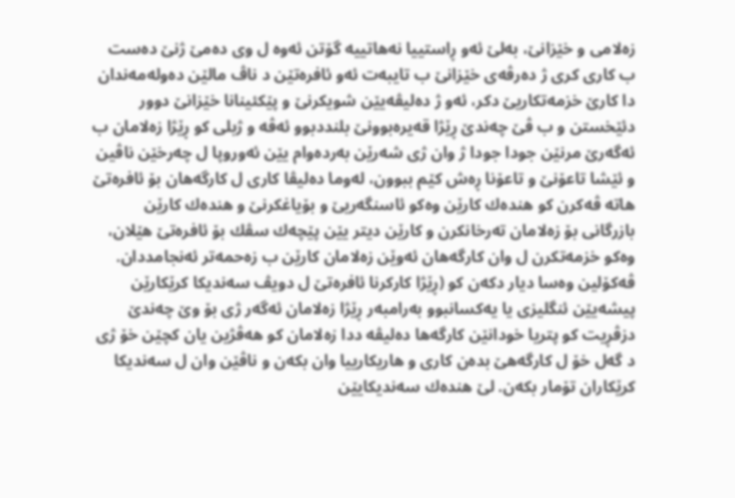زەلامی و خێزانێ، بەلێ ئەو ڕاستییا نەهاتییە گۆتن ئەوە ل وی دەمێ ژنێ دەست ب كاری كری ژ دەرڤەی خێزانێ ب تایبەت ئەو ئافرەتێن د ناڤ مالێن دەولەمەندان دا كارێ خزمەتكاریێ دكر، ئەو ژ دەلیڤەیێن شویكرنێ و پێكئینانا خێزانێ دوور دئێخستن و ب ڤێ چەندێ ڕێژا قەیرەبوونێ بلنددبوو ئەڤە و ژبلی كو ڕێژا زەلامان ب ئەگەرێ مرنێن جودا جودا ژ وان ژی شەرێن بەردەوام یێن ئەوروپا ل چەرخێن ناڤین و ئێشا تاعۆنێ و تاعۆنا ڕەش كێم ببوون، لەوما دەلیڤا كاری ل كارگەهان بۆ ئافرەتێ هاتە ڤەكرن كو هندەك كارێن وەكو ئاسنگەریێ و بۆیاغكرنێ و هندەك كارێن بازرگانی بۆ زەلامان تەرخانكرن و كارێن دیتر یێن پێچەك سڤك بۆ ئافرەتێ هێلان، وەكو خزمەتكرن ل وان كارگەهان ئەوێن زەلامان كارێن ب زەحمەتر ئەنجامددان. ڤەكۆلین وەسا دیار دكەن كو (ڕێژا كاركرنا ئافرەتێ ل دویڤ سەندیكا كرێكارێن پیشەیێن ئنگلیزی یا یەكسانبوو بەرامبەر ڕێژا زەلامان ئەگەر ژی بۆ وێ چەندێ دزڤڕیت كو پتریا خودانێن كارگەها دەلیڤە ددا زەلامان كو هەڤژین یان كچێن خۆ ژی د گەل خۆ ل كارگەهێ بدەن كاری و هاریكارییا وان بكەن و ناڤێن وان ل سەندیكا كرێكاران تۆمار بكەن. لێ هندەك سەندیكایێن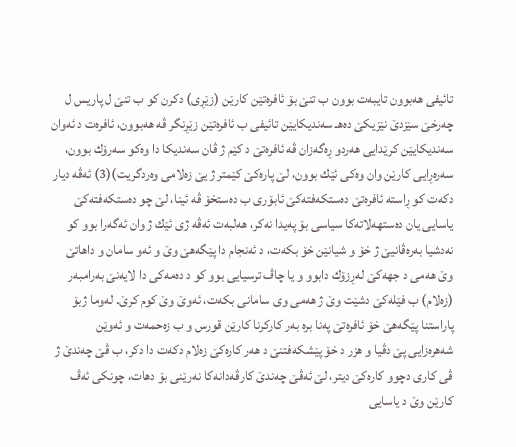تائیفی هەبوون تایبەت بوون ب تنێ بۆ ئافرەتێن كارێن (زێڕی) دكرن كو ب تنێ ل پاریس ل چەرخێ سێزدێ نێزیكێ دەهـ سەندیكایێن تائیفی ب ئافرەتێن زێڕنگر ڤە هەبوون، ئافرەت د ئەوان سەندیكایێن كرێدایی هەردو ڕەگەزان ڤە ئافرەتێ د كێم ژ ڤان سەندیكا دا وەكو سەرۆك بوون، سەرەڕایی كارێن وان وەكی ئێك بوون، لێ پارەكێ كێمتر ژ یێ زەلامی وەردگریت)(3) ئەڤە دیار دكەت كو ڕاستە ئافرەتێ دەستكەفتەكێ ئابۆری ب دەستخۆ ڤە ئینا، لێ چو دەستكەفتەكێ یاسایی یان دەستهەلاتەكا سیاسی بۆ پەیدا نەكر، هەلبەت ئەڤە ژی ئێك ژ وان ئەگەرا بوو كو نەدشیا بەرەڤانیێ ژ خۆ و شیانێن خۆ بكەت، د ئەنجام دا پێگەهێ وێ و ئەو سامان و داهاتێ وێ هەمی د جهەكێ لەڕزۆك دابوو و یا چاڤ ترسیایی بوو كو د دەمەكی دا لایەنێ بەرامبەر (زەلام) ب فێلەكێ دشێت وێ ژ هەمی وی سامانی بكەت، ئەوێ وێ كوم كرێ. لەوما ژبۆ پاراستنا پێگەهێ خۆ ئافرەتێ پەنا برە بەر كاركرنا كارێن قورس و ب زەحمەت و ئەوێن شەهرەزایی پێ دڤیا و هزر د خۆ پێشكەفتنێ د هەر كارەكێ زەلام دكەت دا دكر، ب ڤێ چەندێ ژ ڤی كاری دچوو كارەكێ دیتر، لێ ئەڤێ چەندێ كارڤەدانەكا نەرێنی بۆ دهات، چونكی ئەڤ كارێن وێ د یاسایی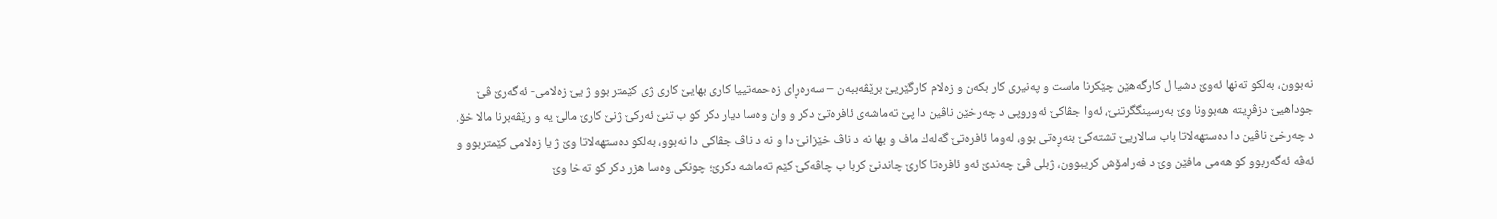نەبوون، بەلكو تەنها ئەوێ دشیا ل كارگەهێن چێكرنا ماست و پەنیری كار بكەن و زەلام كارگێریێ برێڤەببەن – سەرەڕای زەحمەتییا كاری بهایێ كاری ژی كێمتر بوو ژ یێ زەلامی- ئەگەرێ ڤێ جوداهیێ دزڤڕیتە هەبوونا وێ بەرسینگگرتنێ، ئەوا جڤاكێ ئەوروپی د چەرخێن ناڤین دا پێ تەماشەی ئافرەتێ دكر و وان وەسا دیار دكر كو ب تنێ ئەركێ ژنێ كارێ مالێ یە و رێڤەبرنا مالا خۆ.
د چەرخێ ناڤین دا دەستهەلاتا باب سالاریێ تشتەكێ بنەڕەتی بوو، لەوما ئافرەتێ گەلەك ماف و بها نە د ناڤ خێزانێ دا و نە د ناڤ جڤاكی دا نەبوو، بەلكو دەستهەلاتا وێ ژ یا زەلامی كێمتربوو و ئەڤە ئەگەربوو كو هەمی مافێن وێ د فەرامۆش كریبوون، ژبلی ڤێ چەندێ ئەو ئافرەتا كارێ چاندنێ كربا ب چاڤەكێ كێم تەماشە دكرێ؛ چونكی وەسا هزر دكر كو تەخا وێ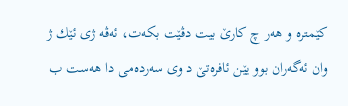كێمترە و هەر چ كارێ بیت دڤێت بكەت، ئەڤە ژی ئێك ژ وان ئەگەران بوو یێن ئافرەتێ د وی سەردەمی دا هەست ب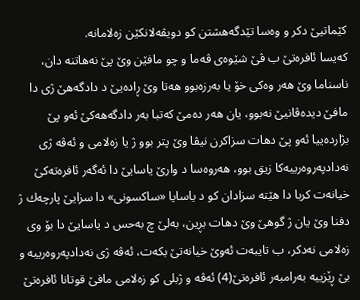كێماتیێ دكر و وەسا تێدگەهشتن كو دویڤەلانكێن زەلامانە.
كەیسا ئافرەتێ ب ڤێ شێوەی ڤەما و چو مافێن وێ پێ نەهاتنە دان، ناسناما وێ هەر وەكی خۆ یا بەرزەبوو هەتا وێ ڕادەیێ د دادگەهێ ژی دا مافێ دیدەڤانیێ نەبوو، یان هەر دەمێ كەتبا بەر دادگەهەكێ ئەو پێ بژاردەییا ئەو پێ دهات سزاكرن نیڤا وێ پتر بوو ژ یا زەلامی و ئەڤە ژی نەدادپەروەرییەكا زیق بوو، هەروەسا د وارێ یاسایێ دا ئەگەر ئافرەتەكێ خیانەت كربا دا هێتە سزادان كو د یاسایا «ساكسونی» دا سزایێ پارچەك ژ دفنا وێ یان ژ گوهێ وێ دهات بڕین، بەلێ چ بەحس د یاسایێ دا بۆ وی زەلامی نەدكر، ب تایبەت ئەوێ خیانەتێ بكەت، ئەڤە ژی نەدادپەروەرییە و بێ ڕێزییە بەرامبەر ئافرەتێ(4) ئەڤە و ژبلی كو زەلامی مافێ قوتانا ئافرەتێ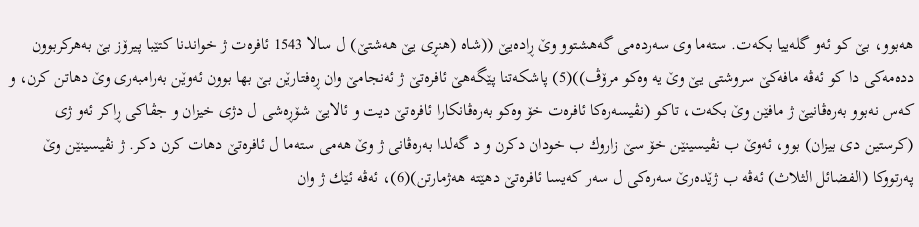هەبوو، بێ كو ئەو گلەییا بكەت. ستەما وی سەردەمی گەهشتوو وێ ڕادەیێ ((شاه (هنڕی یێ هەشتێ) ل سالا 1543 ئافرەت ژ خواندنا كتێبا پیرۆز بێ بەهركربوون ددەمەكی دا كو ئەڤە مافەكێ سروشتی یێ وێ یە وەكو مرۆڤ))(5) پاشكەتنا پێگەهێ ئافرەتێ ژ ئەنجامێ وان ڕەفتارێن بێ بها بوون ئەوێن بەرامبەری وێ دهاتن كرن، و كەس نەبوو بەرەڤانیێ ژ مافێن وێ بكەت، تاكو (نڤیسەرەكا ئافرەت خۆ وەكو بەرەڤانكارا ئافرەتێ دیت و ئالایێ شۆڕەشی ل دژی خیزان و جڤاكی ڕاكر ئەو ژی (كرستین دی بیزان) بوو، ئەوێ ب نڤیسینێن خۆ سێ زاروك ب خودان دكرن و د گەلدا بەرەڤانی ژ وێ هەمی ستەما ل ئافرەتێ دهات كرن دكر. ژ نڤیسینێن وێ پەرتووكا (الفضائل الثلاث) ئەڤە ب ژێدەرێ سەرەكی ل سەر كەیسا ئافرەتێ دهێتە هەژمارتن)(6)، ئەڤە ئێك ژ وان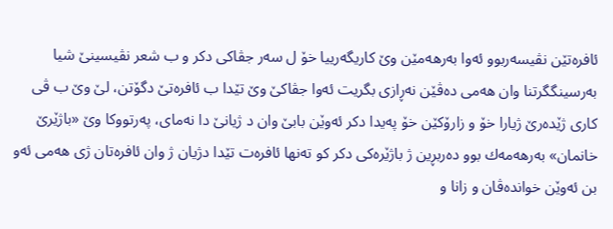ئافرەتێن نڤیسەربوو ئەوا بەرهەمێن وێ كاریگەرییا خۆ ل سەر جڤاكی دكر و ب شعر نڤیسینێ شیا بەرسینگگرتنا وان هەمی دەڤێن نەڕازی بگریت ئەوا جڤاكێ وێ تێدا ب ئافرەتێ دگۆتن، لێ وێ ب ڤی كاری ژێدەرێ ژیارا خۆ و زارۆكێن خۆ پەیدا دكر ئەوێن بابێ وان د ژیانێ دا نەمای، پەرتووكا وێ «باژێرێ خانمان» بەرهەمەك بوو دەربڕین ژ باژێرەكی دكر كو تەنها ئافرەت تێدا دژیان ژ وان ئافرەتان ژی هەمی ئەو بن ئەوێن خواندەڤان و زانا و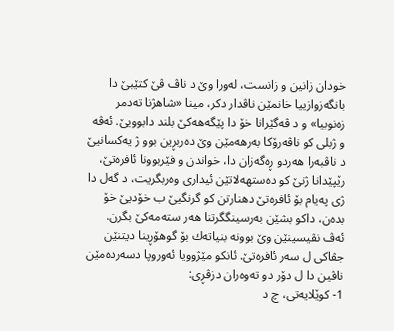خودان زانین و زانست، لەورا وێ د ناڤ ڤێ كتێبێ دا بانگەزوازییا خانمێن ناڤدار دكر، مینا «شاهژنا تەدمر زەنوبیا» و د ڤەگێرانا خۆ دا پێگەهەكێ بلند دابوویێ. ئەڤە و ژبلی كو ناڤەرۆكا بەرهەمێن وێ دەربڕین بوو ژ یەكسانیێ د ناڤبەرا هەردو ڕەگەزان دا، خواندن و فێربوونا ئافرەتێ، رێپێدانا ژنێ كو دەستهەلاتێن ئیداری وەربگریت، د گەل دا ژی پەیام بۆ ئافرەتێ دهنارتن كو گرنگیێ ب خۆدیێ خۆ بدەن، داكو بشێن بەرسینگگرتنا هەر ستەمەكێ بگرن. ئەڤ نڤیسینێن وێ بوونە بنیاتەك بۆ گوهۆڕینا دیتنێن جڤاكی ل سەر ئافرەتێ. ئانکو مێژوویا ئەوروپا دسەردەمێن ناڤین دا ل دۆر دو تەوەران دزڤڕی:
1- كوێلایەتی، چ د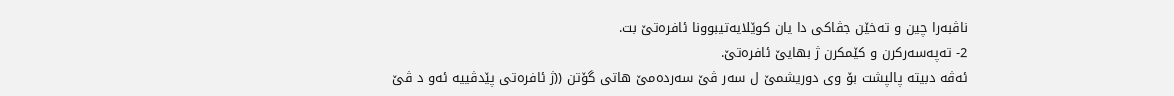ناڤبەرا چین و تەخێن جڤاكی دا یان كوێلایەتیبوونا ئافرەتێ بت.
2- تەپەسەركرن و كێمكرن ژ بهایێ ئافرەتێ.
ئەڤە دبیتە پالپشت بۆ وی دوریشمێ ل سەر ڤێ سەردەمێ هاتی گۆتن ((ژ ئافرەتی پێدڤییە ئەو د ڤێ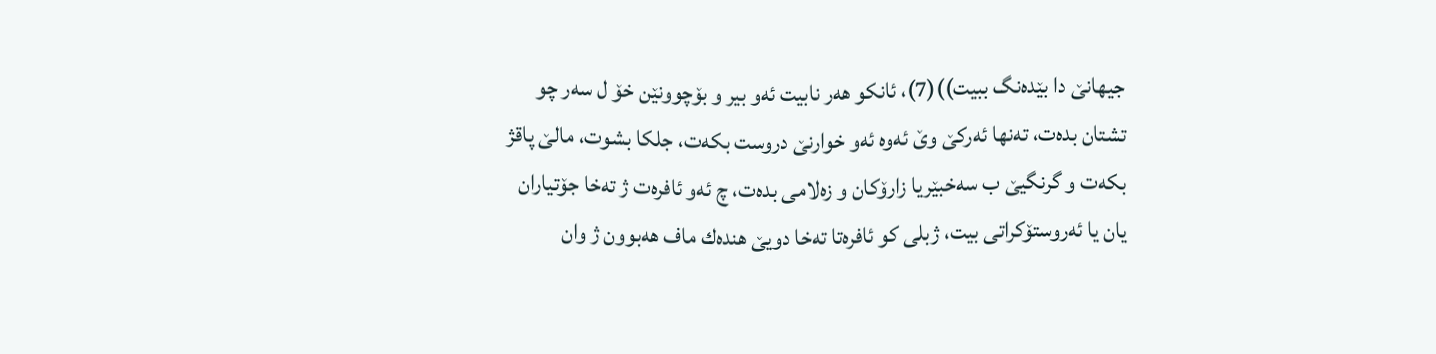جیهانێ دا بێدەنگ ببیت))(7)، ئانكو هەر نابیت ئەو بیر و بۆچوونێن خۆ ل سەر چو تشتان بدەت، تەنها ئەركێ وێ ئەوە ئەو خوارنێ دروست بكەت، جلكا بشوت، مالێ پاقژ بكەت و گرنگیێ ب سەخبێریا زارۆكان و زەلامی بدەت، چ ئەو ئافرەت ژ تەخا جۆتیاران یان یا ئەروستۆكراتی بیت، ژبلی كو ئافرەتا تەخا دویێ هندەك ماف هەبوون ژ وان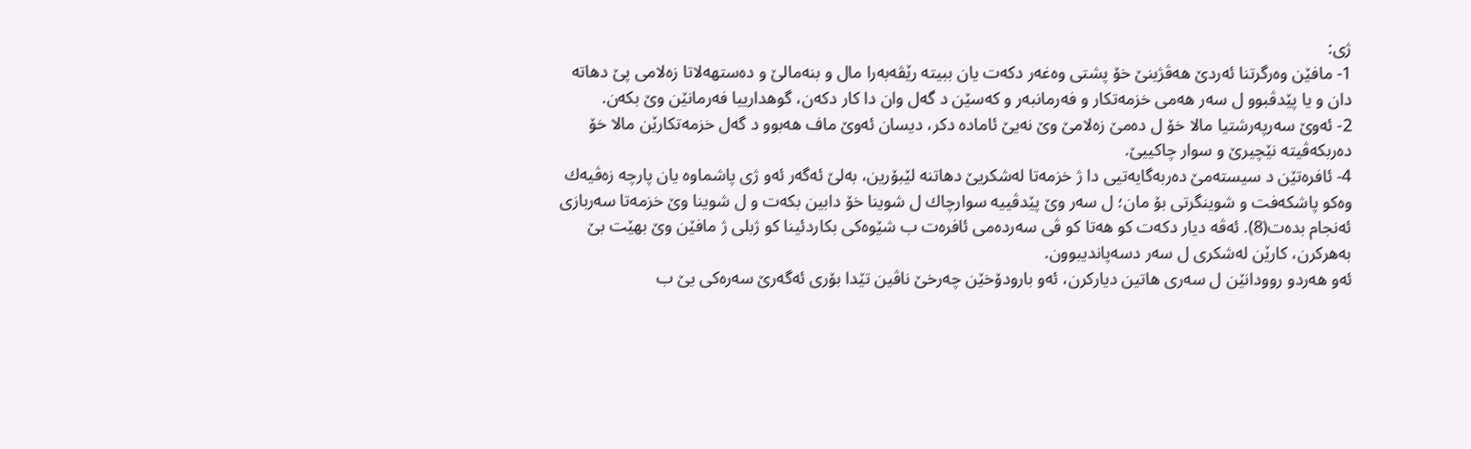ژی:
1- مافێن وەرگرتنا ئەردێ هەڤژینێ خۆ پشتی وەغەر دكەت یان ببیتە رێڤەبەرا مال و بنەمالێ و دەستهەلاتا زەلامی پێ دهاتە دان و یا پێدڤبوو ل سەر هەمی خزمەتكار و فەرمانبەر و كەسێن د گەل وان دا كار دكەن، گوهدارییا فەرمانێن وێ بكەن.
2- ئەوێ سەرپەرشتیا مالا خۆ ل دەمێ زەلامێ وێ نەیێ ئامادە دكر، دیسان ئەوێ ماف هەبوو د گەل خزمەتكارێن مالا خۆ دەربكەڤیتە نێچیرێ و سوار چاكییێ.
4- ئافرەتێن د سیستەمێ دەربەگایەتیی دا ژ خزمەتا لەشكریێ دهاتنە لێبۆرین، بەلێ ئەگەر ئەو ژی پاشماوە یان پارچە زەڤیەك وەكو پاشكەفت و شوینگرتی بۆ مان؛ ل سەر وێ پێدڤییە سوارچاك ل شوینا خۆ دابین بكەت و ل شوینا وێ خزمەتا سەربازی ئەنجام بدەت(8). ئەڤە دیار دكەت كو هەتا كو ڤی سەردەمی ئافرەت ب شێوەكی بكاردئینا كو ژبلی ژ مافێن وێ بهێت بێ بەهركرن، كارێن لەشكری ل سەر دسەپاندیبوون.
ئەو هەردو روودانێن ل سەری هاتین دیاركرن، ئەو بارودۆخێن چەرخێ ناڤین تێدا بۆری ئەگەرێ سەرەكی یێ ب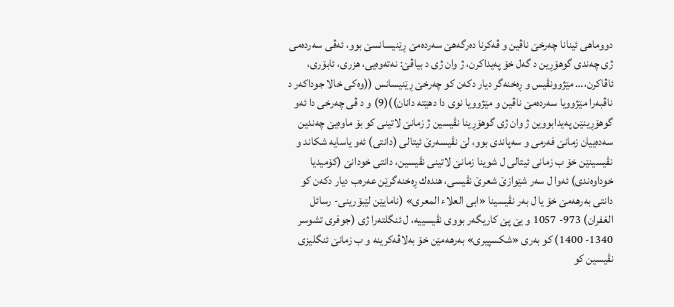دووماهی ئینانا چەرخێ ناڤین و ڤەكرنا دەرگەهێ سەردەمێ ڕێنیسانسێ بوو، ئەڤی سەردەمی ژی چەندی گوهۆڕین د گەل خۆ پەیداكرن، ژ وان ژی د بیاڤێ: نەتەوەیی، هزری، ئابۆری، ئاڤاكرن،… مێژوونڤیس و ڕەخنەگر دیار دكەن كو چەرخێ ڕێنیسانس ((وەكی خالا جوداكەر د ناڤبەرا مێژوویا سەردەمێ ناڤین و مێژوویا نوی دا دهێتە دانان))(9) و د ڤی چەرخی دا ئەو گوهۆڕینێن پەیدابووین ژ وان ژی گوهۆڕینا نڤیسین ژ زمانێ لاتینی كو بۆ ماوەیێ چەندین سەدەییان زمانێ فەرمی و سەپاندی بوو، لێ نڤیسەرێ ئیتالی (دانتی) ئەو یاسایە شكاند و نڤیسینێن خۆ ب زمانی ئیتالی ل شوینا زمانێ لاتینی نڤیسین، دانتی خودانێ (كۆمیدیا خوداوەندی) ئەوا ل سەر شێوازێ شعرێ نڤیسی، هندەك ڕەخنەگرێن عەرەب دیار دكەن كو دانتی بەرهەمێ خۆ یا ل بەر نڤیسینا «ابی العلاء المعری» (نامایێن لێبۆرینی- رسائل الغفران) 973- 1057 و یێ پێ كاریگەر بووی نڤیسییە، ل ئنگلتەرا ژی (جوفری تشوسر 1340- 1400) كو بەری «شكسپیری» بەرهەمێن خۆ بەلاڤەكرینە و ب زمانێ ئنگلیزی نڤیسین كو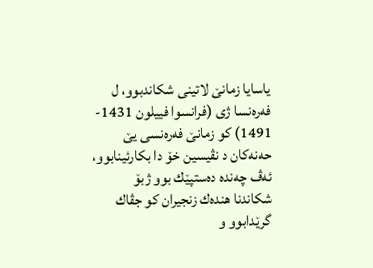یاسایا زمانێ لاتینی شكاندبوو، ل فەرەنسا ژی (فرانسوا فییلون 1431- 1491) كو زمانێ فەرەنسی یێ حەنەکان د نڤیسین خۆ دا بكارئینابوو، ئەڤ چەندە دەستپێك بوو ژبۆ شكاندنا هندەك زنجیران كو جڤاك گرێدابوو و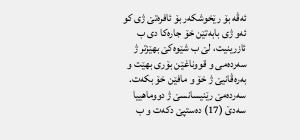ئەڤە بۆ رێخوشكەر بۆ ئافرەتێ ژی كو ئەو ژی بابەتێن خۆ جارەكا دی ب ئازرینیت، لێ ب شێوەكێ بهێزتر ژ سەردەمی و قووناغێن بۆری بهێت و بەرەڤانیێ ژ خۆ و مافێن خۆ بكەت.
سەردەمێ رێنیسانسێ ژ دووماهییا سەدێ (17) دەستپێ دكەت و ب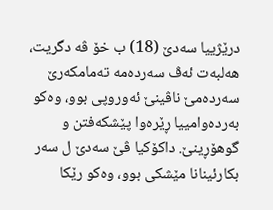درێژییا سەدێ (18) ب خۆ ڤە دگریت، هەلبەت ئەڤ سەردەمە تەمامكەرێ سەردەمێ ناڤینێ ئەوروپی بوو، وەكو بەردەوامییا ڕێرەوا پێشكەفتن و گوهۆڕینێ. داكۆكیا ڤێ سەدێ ل سەر بكارئینانا مێشكی بوو، وەكو رێكا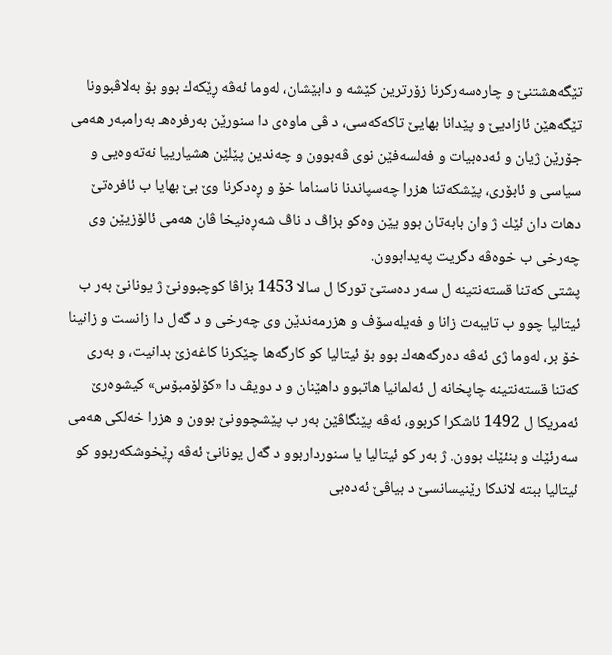تێگەهشتنێ و چارەسەركرنا زۆرترین كێشە و دابێشان، لەوما ئەڤە ڕێكەك بوو بۆ بەلاڤبوونا تێگەهێن ئازادیێ و پێدانا بهایێ تاكەكەسی، د ڤی ماوەی دا سنورێن بەرفرەهـ بەرامبەر هەمی جۆرێن ژیان و ئەدەبیات و فەلسەفێن نوی ڤەبوون و چەندین پێلێن هشیارییا نەتەوەیی و سیاسی و ئابۆری، پێشكەتنا هزرا چەسپاندنا ناسناما خۆ و ڕەدكرنا وێ بێ بهایا ب ئافرەتێ دهات دان ئێك ژ وان بابەتان بوو یێن وەكو بزاڤ د ناڤ شەڕەنیخا ڤان هەمی ئالۆزیێن وی چەرخی ب خوەڤە دگریت پەیدابوون.
پشتی كەتنا قستەنتینە ل سەر دەستێ توركا ل سالا 1453 بزاڤا كوچبوونێ ژ یونانێ بەر ب ئیتالیا چوو ب تایبەت زانا و فەیلەسۆف و هزرمەندێن وی چەرخی و د گەل دا زانست و زانینا خۆ بر، لەوما ژی ئەڤە دەرگەهەك بوو بۆ ئیتالیا كو كارگەها چێكرنا كاغەزێ بدانیت، و بەری كەتنا قستەنتینە چاپخانە ل ئەلمانیا هاتبوو داهێنان و د دویڤ دا «كۆلۆمبۆس» كیشوەرێ ئەمریكا ل 1492 ئاشكرا كربوو، ئەڤە پێنگاڤێن بەر ب پێشچوونێ بوون و هزرا خەلكی هەمی سەرئێك و بنئێك بوون. ژ بەر كو ئیتالیا یا سنورداربوو د گەل یونانێ ئەڤە ڕێخوشكەربوو كو ئیتالیا ببتە لاندكا رێنیسانسێ د بیاڤێ ئەدەبی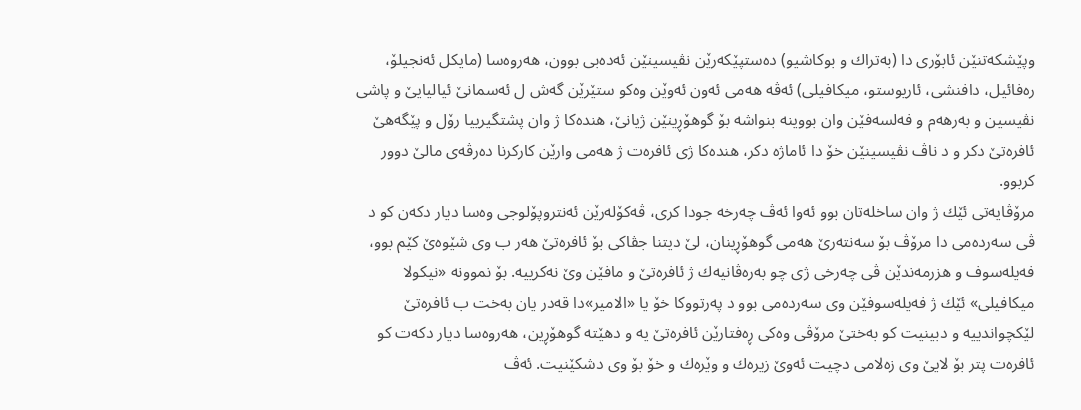وپێشكەتنێن ئابۆری دا (بەتراك و بوكاشیو) دەستپێكەرێن نڤیسینێن ئەدەبی بوون، هەروەسا (مایکل ئەنجیلۆ، رەفائیل، دافنشی، ئاریوستو، میكافیلی) ئەڤە هەمی ئەون ئەوێن وەكو ستێرێن گەش ل ئەسمانێ ئیالیایێ و پاشی نڤیسین و بەرهەم و فەلسەفێن وان بووینە بنواشە بۆ گوهۆڕینێن ژیانێ، هندەكا ژ وان پشتگیرییا رۆل و پێگەهێ ئافرەتێ دكر و د ناڤ نڤیسینێن خۆ دا ئاماژە دكر، هندەكا ژی ئافرەت ژ هەمی وارێن كاركرنا دەرڤەی مالێ دوور كربوو.
مرۆڤایەتی ئێك ژ وان ساخلەتان بوو ئەوا ئەڤ چەرخە جودا كری، ڤەكۆلەرێن ئەنتروپۆلوجی وەسا دیار دكەن كو د ڤی سەردەمی دا مرۆڤ بۆ سەنتەرێ هەمی گوهۆڕینان، لێ دیتنا جڤاكی بۆ ئافرەتێ هەر ب وی شێوەێ كێم بوو، فەیلەسوف و هزرمەندێن ڤی چەرخی ژی چو بەرەڤانیەك ژ ئافرەتێ و مافێن وێ نەكرییە. بۆ نموونە «نیكولا میكافیلی» ئێك ژ فەیلەسوفێن وی سەردەمی بوو د پەرتووكا خۆ یا «الامیر»دا قەدر یان بەخت ب ئافرەتێ لێكچواندییە و دبینیت كو بەختێ مرۆڤی وەكی ڕەفتارێن ئافرەتێ یە و دهێتە گوهۆڕین، هەروەسا دیار دكەت كو ئافرەت پتر بۆ لایێ وی زەلامی دچیت ئەوێ زیرەك و وێرەك و خۆ بۆ وی دشكێنیت. ئەڤ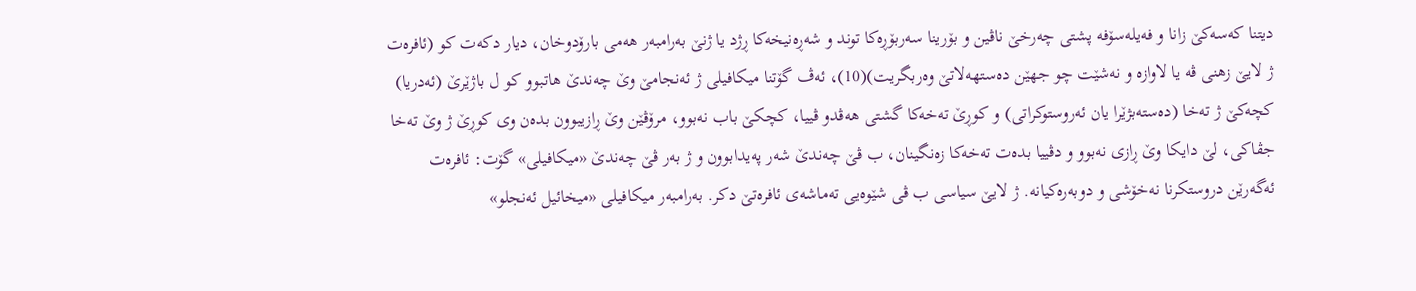دیتنا كەسەكێ زانا و فەیلەسۆفە پشتی چەرخێ ناڤین و بۆرینا سەربۆڕەكا توند و شەڕەنیخەكا ڕژد یا ژنێ بەرامبەر هەمی بارۆدوخان، دیار دكەت كو (ئافرەت ژ لایێ زهنی ڤە یا لاوازە و نەشێت چو جهێن دەستهەلاتێ وەربگریت)(10)، ئەڤ گۆتنا میكافیلی ژ ئەنجامێ وێ چەندێ هاتبوو كو ل باژێرێ (ئەدریا) كچەكێ ژ تەخا (دەستەبژێرا یان ئەروستوكراتی) و كوڕێ تەخەكا گشتی هەڤدو ڤییا، كچكێ باب نەبوو، مرۆڤێن وێ ڕازیبوون بدەن وی كوڕێ ژ وێ تەخا جڤاكی، لێ دایكا وێ ڕازی نەبوو و دڤییا بدەت تەخەكا زەنگینان، ب ڤێ چەندێ شەر پەیدابوون و ژ بەر ڤێ چەندێ «میكافیلی» گۆت: ئافرەت ئەگەرێن دروستكرنا نەخۆشی و دوبەرەكیانە. ژ لایێ سیاسی ب ڤی شێوەیی تەماشەی ئافرەتێ دكر. بەرامبەر میكافیلی «میخائیل ئەنجلو»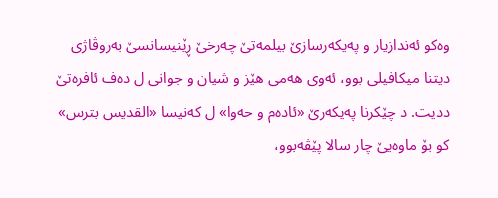وەكو ئەندازیار و پەیكەرسازێ بیلمەتێ چەرخێ ڕێنیسانسێ بەروڤاژی دیتنا میكافیلی بوو، ئەوی هەمی هێز و شیان و جوانی ل دەف ئافرەتێ ددیت. د چێكرنا پەیكەرێ «ئادەم و حەوا» ل كەنیسا «القدیس بترس» كو بۆ ماوەیێ چار سالا پێڤەبوو،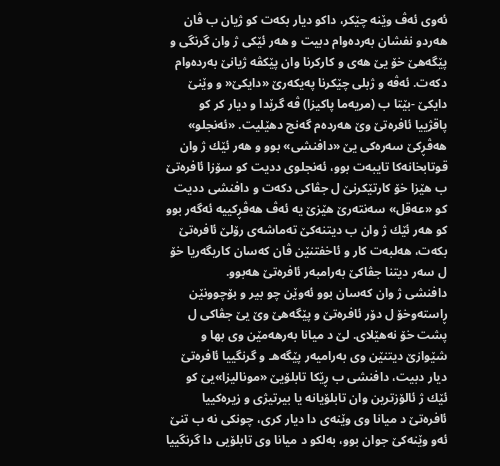ئەوی ئەڤ وێنە چێكر، داكو دیار بكەت كو ژیان ب ڤان هەردو نفشان بەردەوام دبیت و هەر ئێكی ژ وان گرنگی و پێگەهێ خۆ یێ هەی و كاركرنا وان پێكڤە ژیانێ بەردەوام دكەت. ئەڤە و ژبلی چێكرنا پەیكەرێ «دایكێ« و وێنێ دایكێ -بێتا ب (مریەما پاكیزا) ڤە گرێدا و دیار كر كو پاقژییا ئافرەتێ وێ هەردەم گەنج دهێلیت. «ئەنجلو» هەڤڕكێ سەرەكی یێ «دافنشی» بوو و هەر ئێك ژ وان قوتابخانەكا تایبەت بوو، ئەنجلوی ددیت كو سۆزا ئافرەتێ ب هێزا خۆ كارتێكرنێ ل جڤاكی دكەت و دافنشی ددیت كو «عەقل» سەنتەرێ هێزێ یە ئەڤ هەڤڕكییە ئەگەر بوو كو هەر ئێك ژ وان ب دیتنەكێ تەماشەی رۆلێ ئافرەتێ بكەت، هەلبەت كار و ئاخفتنێن ڤان كەسان كاریگەریا خۆ ل سەر دیتنا جڤاكێ بەرامبەر ئافرەتێ هەبوو.
دافنشی ژ وان كەسان بوو ئەوێن چو بیر و بۆچوونێن ڕاستەوخۆ ل دۆر ئافرەتێ و پێگەهێ وێ یێ جڤاكی ل پشت خۆ نەهێلای. لێ د میانا بەرهەمێن وی بها و شێوازێ دیتنێن وی بەرامیەر پێگەهـ و گرنگییا ئافرەتێ دیار دبیت، دافنشی ب ڕێكا تابلۆیێ «مونالیزا»یێ كو ئێك ژ ئالۆزترین وان تابلۆیانە یا بیرتیژی و زیرەكییا ئافرەتێ د میانا وی وێنەی دا دیار كری، چونكی نە ب تنێ ئەو وێنەكێ جوان بوو، بەلكو د میانا وی تابلۆیی دا گرنگییا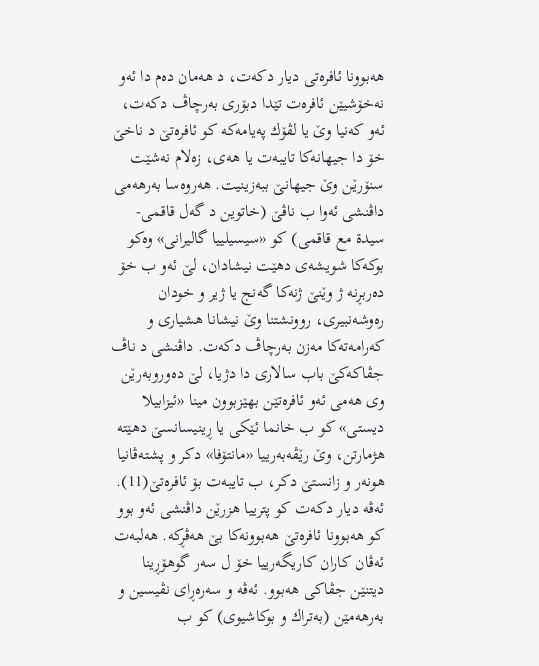هەبوونا ئافرەتی دیار دكەت، د هەمان دەم دا ئەو نەخۆشیێن ئافرەت تێدا دبۆری بەرچاڤ دكەت، ئەو كەنیا وێ یا لڤۆك پەیامەكە كو ئافرەتێ د ناخێ خۆ دا جیهانەكا تایبەت یا هەی، زەلام نەشێت سنۆرێن وێ جیهانێ ببەزینیت. هەروەسا بەرهەمی داڤنشی ئەوا ب ناڤێ (خاتوین د گەل قاقمی- سیدة مع قاقمی) كو «سیسیلییا گالیرانی» وەكو بوكەكا شویشەی دهێت نیشادان، لێ ئەو ب خۆ دەربڕنە ژ وێنێ ژنەكا گەنج یا ژیر و خودان رەوشەنبیری، روونشتنا وێ نیشانا هشیاری و كەرامەتەكا مەزن بەرچاڤ دكەت. داڤنشی د ناڤ جڤاكەكێ باب سالاری دا دژیا، لێ دەوروبەرێن وی هەمی ئەو ئافرەتێن بهێزبوون مینا «ئیزابیلا دیستی» كو ب خانما ئێكی یا ڕینیسانسێ دهێتە هژمارتن، وێ رێڤەبەرییا «مانتۆفا» دكر و پشتەڤانیا هونەر و زانستێ دكر، ب تایبەت بۆ ئافرەتێ(11). ئەڤە دیار دكەت كو پترییا هزرێن داڤنشی ئەو بوو كو هەبوونا ئافرەتێ هەبوونەكا بێ هەڤڕكە. هەلبەت ئەڤان كاران كاریگەرییا خۆ ل سەر گوهۆڕینا دیتنێن جڤاكی هەبوو. ئەڤە و سەرەڕای نڤیسین و بەرهەمێن (بەتراك و بوكاشیوی) كو ب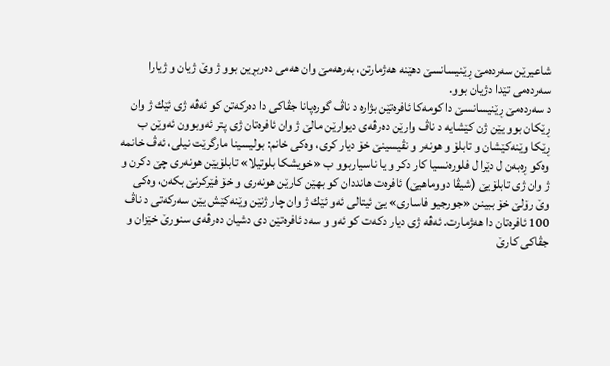شاعیرێن سەردەمێ ڕێنیسانسێ دهێنە هەژمارتن، بەرهەمێ وان هەمی دەربڕین بوو ژ وێ ژیان و ژیارا سەردەمی تێدا دژیان بوو.
د سەردەمێ ڕێنیسانسێ دا كومەكا ئافرەتێن بژارە د ناڤ گورەپانا جڤاكی دا دەركەتن كو ئەڤە ژی ئێك ژ وان ڕێكان بوو یێن ژن كێشایە د ناڤ وارێن دەرڤەی دیوارێن مالێ ژ وان ئافرەتان ژی پتر ئەوبوون ئەوێن ب ڕێكا وێنەكێشان و تابلۆ و هونەر و نڤیسینێ خۆ دیار كری، وەكی خانم: بولیسینا مارگرێت نیلی، ئەڤ خانمە وەكو ڕەبەن ل دێرا ل فلورەنسیا كار دكر و یا ناسیاربوو ب «خویشكا بلوتیلا» تابلۆیێن هونەری چێ دكرن و ژ وان ژی تابلۆیێ (شیڤا دووماهیێ) ئافرەت هانددان كو بهێن كارێن هونەری و خۆ فێركرنێ بكەن، وەكی وێ رۆلێ خۆ ببینن «جورجیو فاساری» یێ ئیتالی ئەو ئێك ژ وان چار ژنێن وێنەكێش یێن سەركەتی د ناڤ 100 ئافرەتان دا هەژمارت. ئەڤە ژی دیار دكەت كو ئەو و سەد ئافرەتێن دی دشیان دەرڤەی سنورێ خێزان و جڤاكی كارێ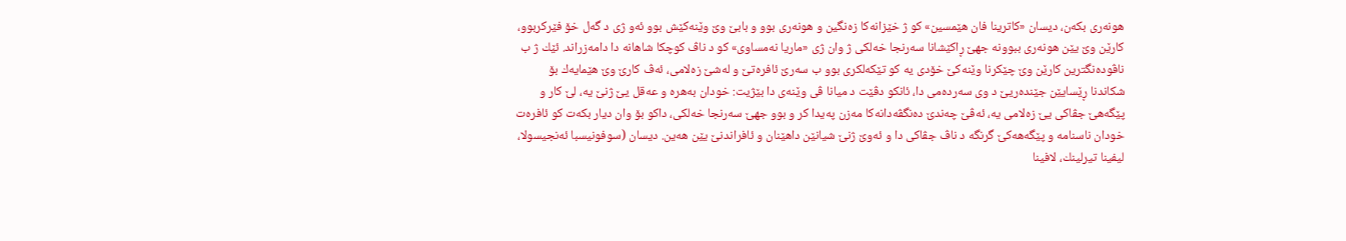هونەری بكەن، دیسان «كاترینا فان هێمسین» كو ژ خێزانەكا زەنگین و هونەری بوو و بابێ وێ وێنەكێش بوو ئەو ژی د گەل خۆ فێركربوو، كارێن وێ یێن هونەری ببوونە جهێ ڕاكێشانا سەرنجا خەلكی ژ وان ژی «ماریا نەمساوی» كو د ناڤ كوچكا شاهانە دا دامەزراند. ئێك ژ ب ناڤودەنگترین كارێن وێ چێكرنا وێنەكێ خۆدی یە كو تێكەلكری بوو ب سەرێ ئافرەتێ و لەشێ زەلامی، ئەڤ كارێ وێ هێمایەك بۆ شكاندنا ڕێسایێن جێندەریێ د وی سەردەمی دا، ئانكو دڤێت د میانا ڤی وێنەی دا بێژیت: خودان بەهرە و عەقل یێ ژنێ یە، لێ كار و پێگەهێ جڤاكی یێ زەلامی یە، ئەڤێ چەندێ دەنگڤەدانەكا مەزن پەیدا كر و بوو جهێ سەرنجا خەلكی، داكو بۆ وان دیار بكەت كو ئافرەت خودان ناسنامە و پێگەهەكێ گرنگە د ناڤ جڤاكی دا و ئەوێ ژنێ شیانێن داهێنان و ئافراندنێ یێن هەین. دیسان (سوفونیسبا ئەنجیسولا، لیفینا تیرلینك، لافینا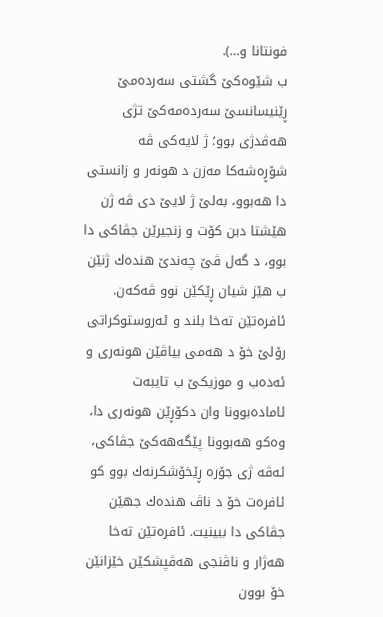فونتانا و…).
ب شێوەكێ گشتی سەردەمێ ڕێنیسانسێ سەردەمەكێ تژی هەڤدژی بوو؛ ژ لایەكی ڤە شۆڕەشەكا مەزن د هونەر و زانستی دا هەبوو، بەلێ ژ لایێ دی ڤە ژن هێشتا دبن كۆت و زنجیرێن جڤاكی دا بوو، د گەل ڤێ چەندێ هندەك ژنێن ب هێز شیان ڕێكێن نوو ڤەكەن. ئافرەتێن تەخا بلند و ئەروستوكراتی رۆلێ خۆ د هەمی بیاڤێن هونەری و ئەدەب و موزیكێ ب تایبەت ئامادەبوونا وان دکۆڕێن هونەری دا، وەكو هەبوونا پێگەهەكێ جڤاكی، ئەڤە ژی جۆرە ڕێخۆشكرنەك بوو كو ئافرەت خۆ د ناڤ هندەك جهێن جڤاكی دا ببینیت. ئافرەتێن تەخا هەژار و ناڤنجی هەڤپشكێن خێزانێن خۆ بوون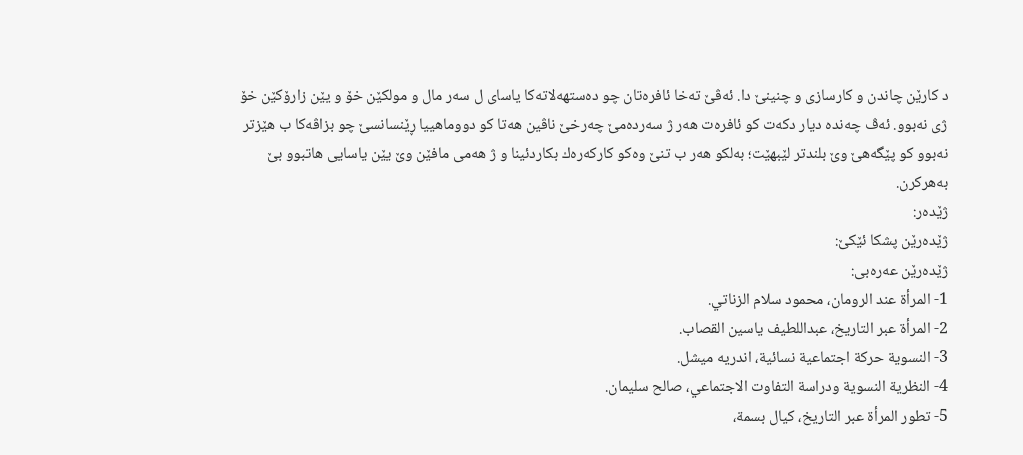د كارێن چاندن و كارسازی و چنینێ دا. ئەڤێ تەخا ئافرەتان چو دەستهەلاتەكا یاسای ل سەر مال و مولكێن خۆ و یێن زارۆكێن خۆ ژی نەبوو. ئەڤ چەندە دیار دكەت كو ئافرەت هەر ژ سەردەمێ چەرخێ ناڤین هەتا كو دووماهییا ڕێنسانسێ چو بزاڤەكا ب هێزتر نەبوو كو پێگەهێ وێ بلندتر لێبهێت؛ بەلكو هەر ب تنێ وەكو كاركەرەك بكاردئینا و ژ هەمی مافێن وێ یێن یاسایی هاتبوو بێ بەهركرن.
ژێدەر:
ژێدەرێن پشکا ئێکێ:
ژێدەرێن عەرەبی:
1- المرأة عند الرومان، محمود سلام الزناتي.
2- المرأة عبر التاریخ، عبداللطیف یاسین القصاب.
3- النسویة حركة اجتماعیة نسائیة، اندریە میشل.
4- النظریة النسویة ودراسة التفاوت الاجتماعي، صالح سلیمان.
5- تطور المرأة عبر التاریخ، كیال بسمة،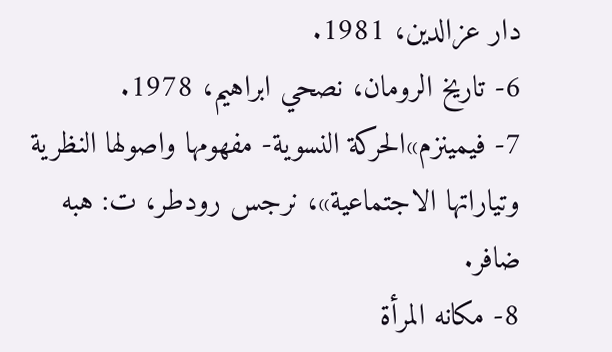دار عزالدین، 1981.
6- تاریخ الرومان، نصحي ابراهیم، 1978.
7- فیمینزم»الحركة النسویة- مفهومها واصولها النظریة وتیاراتها الاجتماعیة»، نرجس رودطر، ت: هبە ضافر.
8- مكانە المرأة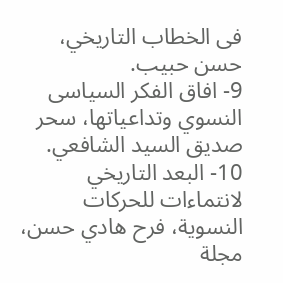فی الخطاب التاریخي، حسن حبیب.
9- افاق الفكر السیاسی النسوي وتداعیاتها، سحر صدیق السید الشافعي.
10- البعد التاریخي لانتماءات للحركات النسویة، فرح هادي حسن، مجلة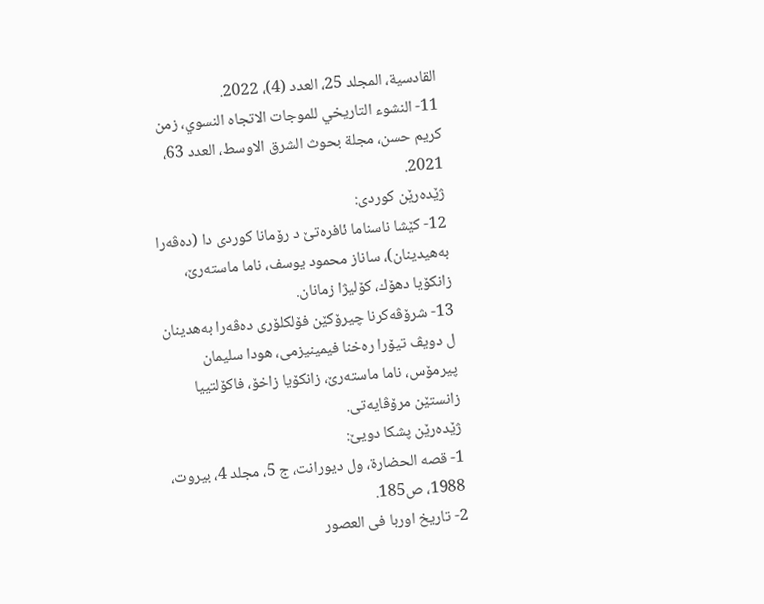القادسیة، المجلد 25، العدد (4)، 2022.
11- النشوء التاریخي للموجات الاتجاه النسوي، زمن كریم حسن، مجلة بحوث الشرق الاوسط، العدد 63، 2021.
ژێدەرێن کوردی:
12- كێشا ناسناما ئافرەتێ د رۆمانا كوردی دا (دەڤەرا بەهیدینان)، ساناز محمود یوسف، ناما ماستەرێ، زانكۆیا دهۆك، كۆلیژا زمانان.
13- شرۆڤەكرنا چیرۆكێن فۆلكلۆری دەڤەرا بەهدینان ل دویڤ تیۆرا رەخنا فیمینیزمی، هودا سلیمان پیرمۆس، ناما ماستەرێ، زانكۆیا زاخۆ، فاكۆلتییا زانستێن مرۆڤایەتی.
ژێدەرێن پشکا دویێ:
1- قصە الحضارة، ول دیورانت، ج 5، مجلد 4، بیروت، 1988، ص185.
2- تاریخ اوربا فی العصور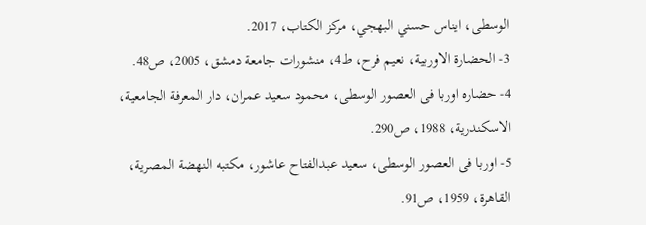الوسطی، ایناس حسني البهجي، مركز الكتاب، 2017.
3- الحضارة الاوربیة، نعیم فرح، ط4، منشورات جامعة دمشق، 2005، ص48.
4- حضارە اوربا فی العصور الوسطی، محمود سعید عمران، دار المعرفة الجامعیة، الاسكندریة، 1988، ص290.
5- اوربا فی العصور الوسطی، سعید عبدالفتاح عاشور، مكتبە النهضة المصریة، القاهرة، 1959، ص91.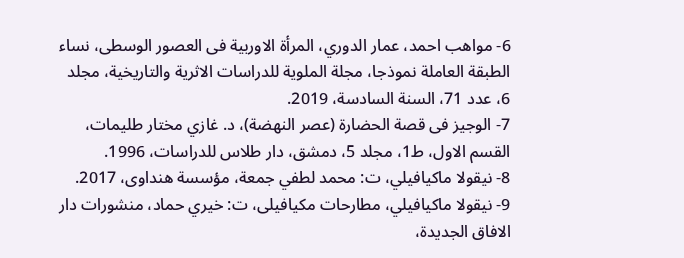6- مواهب احمد، عمار الدوري، المرأة الاوربیة فی العصور الوسطی، نساء الطبقة العاملة نموذجا، مجلة الملویة للدراسات الاثریة والتاریخیة، مجلد 6، عدد 71، السنة السادسة، 2019.
7- الوجیز فی قصة الحضارة (عصر النهضة)، د. غازي مختار طلیمات، القسم الاول، ط1، مجلد 5، دمشق، دار طلاس للدراسات، 1996.
8- نیقولا ماكیافیلي، ت: محمد لطفي جمعة، مؤسسة هنداوی، 2017.
9- نیقولا ماكیافیلي، مطارحات مكیافیلی، ت: خیري حماد، منشورات دار الافاق الجدیدة،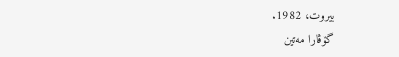بیروت، 1982.
گۆڤارا مەتین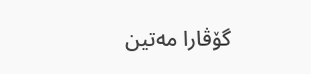گۆڤارا مەتین